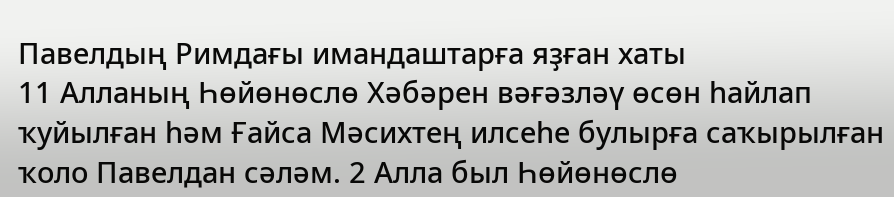Павелдың Римдағы имандаштарға яҙған хаты
11 Алланың Һөйөнөслө Хәбәрен вәғәзләү өсөн һайлап ҡуйылған һәм Ғайса Мәсихтең илсеһе булырға саҡырылған ҡоло Павелдан сәләм. 2 Алла был Һөйөнөслө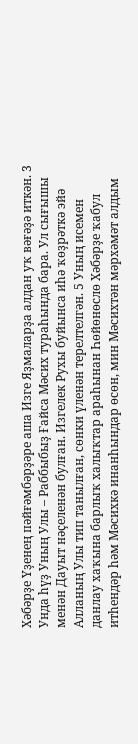Хәбәрҙе Үҙенең пәйғәмбәрҙәре аша Изге Яҙмаларҙа алдан уҡ вәғәҙә иткән. 3 Унда һүҙ Уның Улы – Раббыбыҙ Ғайса Мәсих тураһында бара. Ул сығышы менән Дауыт нәҫеленән булған. Изгелек Рухы буйынса иһә ҡөҙрәткә эйә Алланың Улы тип танылған, сөнки үленән терелтелгән. 5 Уның исемен данлау хаҡына барлыҡ халыҡтар араһынан Һөйөнөслө Хәбәрҙе ҡабул итһендәр һәм Мәсихкә инанһындар өсөн, мин Мәсихтән мәрхәмәт алдым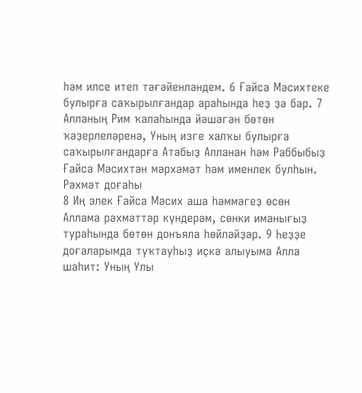һәм илсе итеп тәғәйенләндем. 6 Ғайса Мәсихтеке булырға саҡырылғандар араһында һеҙ ҙә бар. 7 Алланың Рим ҡалаһында йәшәгән бөтөн ҡәҙерлеләренә, Уның изге халҡы булырға саҡырылғандарға Атабыҙ Алланан һәм Раббыбыҙ Ғайса Мәсихтән мәрхәмәт һәм именлек булһын.
Рәхмәт доғаһы
8 Иң элек Ғайса Мәсих аша һәммәгеҙ өсөн Аллама рәхмәттәр күндерәм, сөнки иманығыҙ тураһында бөтөн донъяла һөйләйҙәр. 9 Һеҙҙе доғаларымда туҡтауһыҙ иҫкә алыуыма Алла шаһит: Уның Улы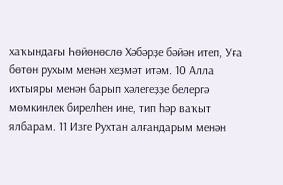хаҡындағы Һөйөнөслө Хәбәрҙе бәйән итеп, Уға бөтөн рухым менән хеҙмәт итәм. 10 Алла ихтыяры менән барып хәлегеҙҙе белергә мөмкинлек бирелһен ине, тип һәр ваҡыт ялбарам. 11 Изге Рухтан алғандарым менән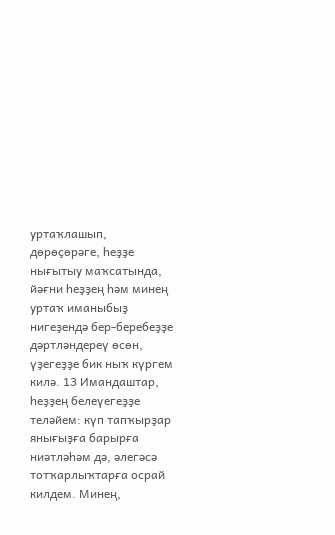уртаҡлашып, дөрөҫөрәге, һеҙҙе нығытыу маҡсатында, йәғни һеҙҙең һәм минең уртаҡ иманыбыҙ нигеҙендә бер-беребеҙҙе дәртләндереү өсөн, үҙегеҙҙе бик ныҡ күргем килә. 13 Имандаштар, һеҙҙең белеүегеҙҙе теләйем: күп тапҡырҙар янығыҙға барырға ниәтләһәм дә, әлегәсә тотҡарлыҡтарға осрай килдем. Минең,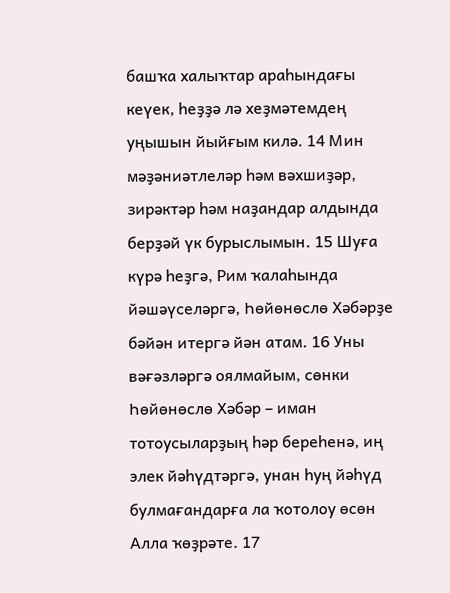башҡа халыҡтар араһындағы кеүек, һеҙҙә лә хеҙмәтемдең уңышын йыйғым килә. 14 Мин мәҙәниәтлеләр һәм вәхшиҙәр, зирәктәр һәм наҙандар алдында берҙәй үк бурыслымын. 15 Шуға күрә һеҙгә, Рим ҡалаһында йәшәүселәргә, Һөйөнөслө Хәбәрҙе бәйән итергә йән атам. 16 Уны вәғәзләргә оялмайым, сөнки Һөйөнөслө Хәбәр – иман тотоусыларҙың һәр береһенә, иң элек йәһүдтәргә, унан һуң йәһүд булмағандарға ла ҡотолоу өсөн Алла ҡөҙрәте. 17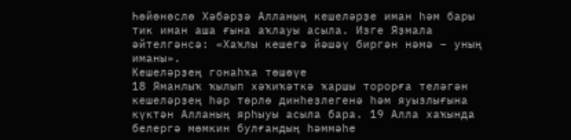Һөйөнөслө Хәбәрҙә Алланың кешеләрҙе иман һәм бары тик иман аша ғына аҡлауы асыла. Изге Яҙмала әйтелгәнсә: «Хаҡлы кешегә йәшәү биргән нәмә – уның иманы».
Кешеләрҙең гонаһҡа төшөүе
18 Яманлыҡ ҡылып хәҡиҡәткә ҡаршы торорға теләгән кешеләрҙең һәр төрлө динһеҙлегенә һәм яуызлығына күктән Алланың ярһыуы асыла бара. 19 Алла хаҡында белергә мөмкин булғандың һәммәһе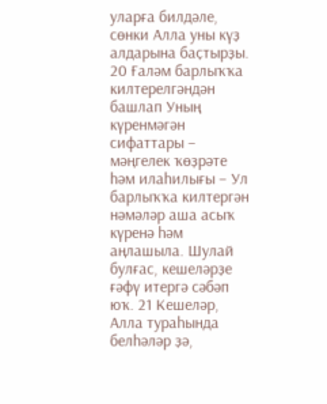уларға билдәле, сөнки Алла уны күҙ алдарына баҫтырҙы. 20 Ғаләм барлыҡҡа килтерелгәндән башлап Уның күренмәгән сифаттары – мәңгелек ҡөҙрәте һәм илаһилығы – Ул барлыҡҡа килтергән нәмәләр аша асыҡ күренә һәм аңлашыла. Шулай булғас, кешеләрҙе ғәфү итергә сәбәп юҡ. 21 Кешеләр, Алла тураһында белһәләр ҙә,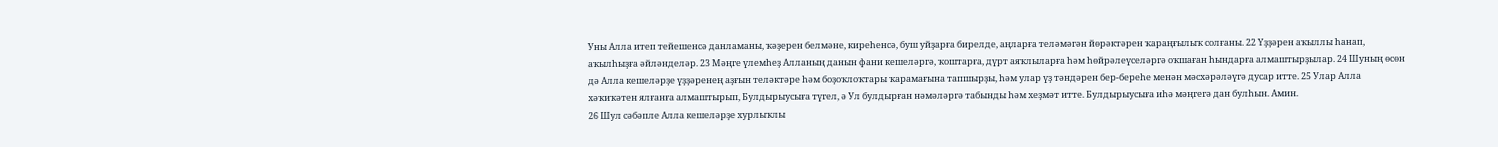Уны Алла итеп тейешенсә данламаны, ҡәҙерен белмәне, киреһенсә, буш уйҙарға бирелде, аңларға теләмәгән йөрәктәрен ҡараңғылыҡ солғаны. 22 Үҙҙәрен аҡыллы һанап, аҡылһыҙға әйләнделәр. 23 Мәңге үлемһеҙ Алланың данын фани кешеләргә, ҡоштарға, дүрт аяҡлыларға һәм һөйрәлеүселәргә оҡшаған һындарға алмаштырҙылар. 24 Шуның өсөн дә Алла кешеләрҙе үҙҙәренең аҙғын теләктәре һәм боҙоҡлоҡтары ҡарамағына тапшырҙы, һәм улар үҙ тәндәрен бер-береһе менән мәсхәрәләүгә дусар итте. 25 Улар Алла хәҡиҡәтен ялғанға алмаштырып, Булдырыусыға түгел, ә Ул булдырған нәмәләргә табынды һәм хеҙмәт итте. Булдырыусыға иһә мәңгегә дан булһын. Амин.
26 Шул сәбәпле Алла кешеләрҙе хурлыҡлы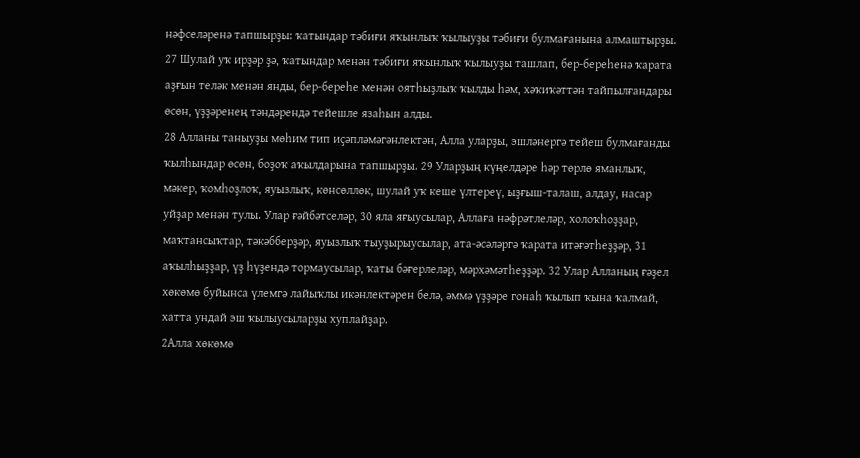нәфселәренә тапшырҙы: ҡатындар тәбиғи яҡынлыҡ ҡылыуҙы тәбиғи булмағанына алмаштырҙы. 27 Шулай уҡ ирҙәр ҙә, ҡатындар менән тәбиғи яҡынлыҡ ҡылыуҙы ташлап, бер-береһенә ҡарата аҙғын теләк менән янды, бер-береһе менән оятһыҙлыҡ ҡылды һәм, хәҡиҡәттән тайпылғандары өсөн, үҙҙәренең тәндәрендә тейешле язаһын алды.
28 Алланы таныуҙы мөһим тип иҫәпләмәгәнлектән, Алла уларҙы, эшләнергә тейеш булмағанды ҡылһындар өсөн, боҙоҡ аҡылдарына тапшырҙы. 29 Уларҙың күңелдәре һәр төрлө яманлыҡ, мәкер, ҡомһоҙлоҡ, яуызлыҡ, көнсөллөк, шулай уҡ кеше үлтереү, ыҙғыш-талаш, алдау, насар уйҙар менән тулы. Улар ғәйбәтселәр, 30 яла яғыусылар, Аллаға нәфрәтлеләр, холоҡһоҙҙар, маҡтансыҡтар, тәкәбберҙәр, яуызлыҡ тыуҙырыусылар, ата-әсәләргә ҡарата итәғәтһеҙҙәр, 31 аҡылһыҙҙар, үҙ һүҙендә тормаусылар, ҡаты бәғерлеләр, мәрхәмәтһеҙҙәр. 32 Улар Алланың ғәҙел хөкөмө буйынса үлемгә лайыҡлы икәнлектәрен белә, әммә үҙҙәре гонаһ ҡылып ҡына ҡалмай, хатта ундай эш ҡылыусыларҙы хуплайҙар.
2Алла хөкөмө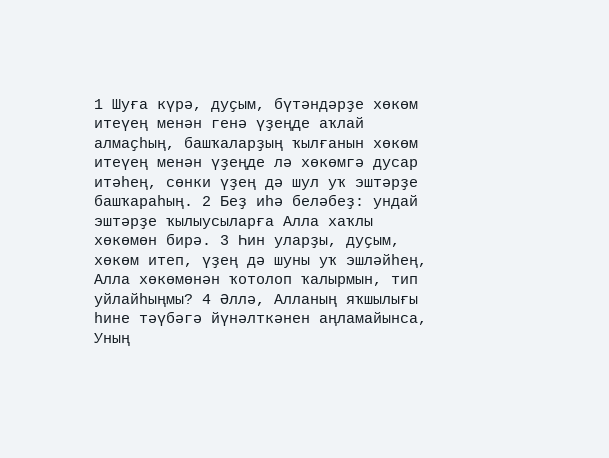1 Шуға күрә, дуҫым, бүтәндәрҙе хөкөм итеүең менән генә үҙеңде аҡлай алмаҫһың, башҡаларҙың ҡылғанын хөкөм итеүең менән үҙеңде лә хөкөмгә дусар итәһең, сөнки үҙең дә шул уҡ эштәрҙе башҡараһың. 2 Беҙ иһә беләбеҙ: ундай эштәрҙе ҡылыусыларға Алла хаҡлы хөкөмөн бирә. 3 Һин уларҙы, дуҫым, хөкөм итеп, үҙең дә шуны уҡ эшләйһең, Алла хөкөмөнән ҡотолоп ҡалырмын, тип уйлайһыңмы? 4 Әллә, Алланың яҡшылығы һине тәүбәгә йүнәлткәнен аңламайынса, Уның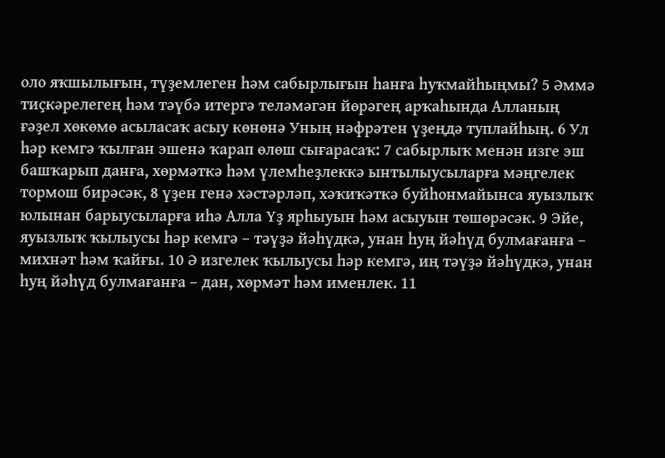оло яҡшылығын, түҙемлеген һәм сабырлығын һанға һуҡмайһыңмы? 5 Әммә тиҫкәрелегең һәм тәүбә итергә теләмәгән йөрәгең арҡаһында Алланың ғәҙел хөкөмө асыласаҡ асыу көнөнә Уның нәфрәтен үҙеңдә туплайһың. 6 Ул һәр кемгә ҡылған эшенә ҡарап өлөш сығарасаҡ: 7 сабырлыҡ менән изге эш башҡарып данға, хөрмәткә һәм үлемһеҙлеккә ынтылыусыларға мәңгелек тормош бирәсәк, 8 үҙен генә хәстәрләп, хәҡиҡәткә буйһонмайынса яуызлыҡ юлынан барыусыларға иһә Алла Үҙ ярһыуын һәм асыуын төшөрәсәк. 9 Эйе, яуызлыҡ ҡылыусы һәр кемгә – тәүҙә йәһүдкә, унан һуң йәһүд булмағанға – михнәт һәм ҡайғы. 10 Ә изгелек ҡылыусы һәр кемгә, иң тәүҙә йәһүдкә, унан һуң йәһүд булмағанға – дан, хөрмәт һәм именлек. 11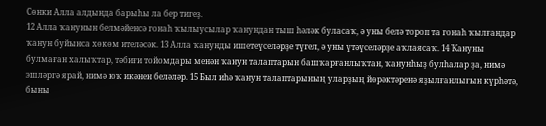Сөнки Алла алдында барыһы ла бер тигеҙ.
12 Алла ҡанунын белмәйенсә гонаһ ҡылыусылар ҡанундан тыш һәләк буласаҡ, ә уны белә тороп та гонаһ ҡылғандар ҡанун буйынса хөкөм ителәсәк. 13 Алла ҡанунды ишетеүселәрҙе түгел, ә уны үтәүселәрҙе аҡлаясаҡ. 14 Ҡануны булмаған халыҡтар, тәбиғи тойомдары менән ҡанун талаптарын башҡарғанлыҡтан, ҡанунһыҙ булһалар ҙа, нимә эшләргә ярай, нимә юҡ икәнен беләләр. 15 Был иһә ҡанун талаптарының уларҙың йөрәктәренә яҙылғанлығын күрһәтә, быны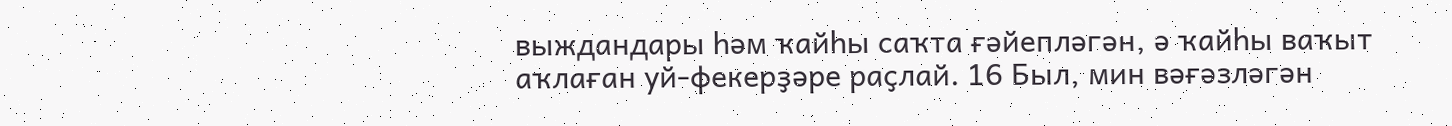выждандары һәм ҡайһы саҡта ғәйепләгән, ә ҡайһы ваҡыт аҡлаған уй-фекерҙәре раҫлай. 16 Был, мин вәғәзләгән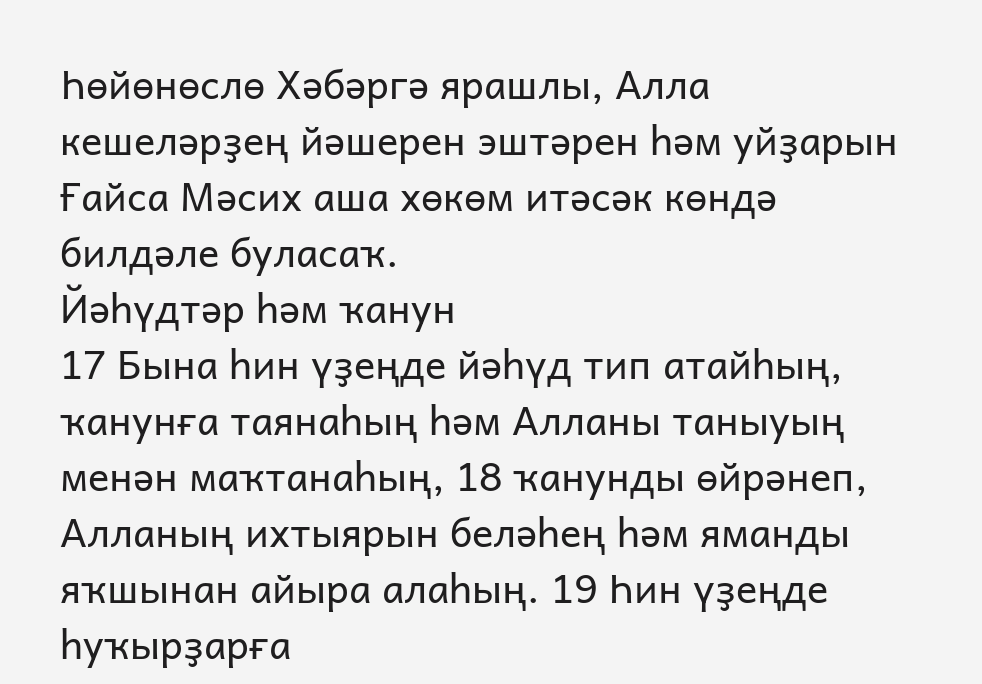Һөйөнөслө Хәбәргә ярашлы, Алла кешеләрҙең йәшерен эштәрен һәм уйҙарын Ғайса Мәсих аша хөкөм итәсәк көндә билдәле буласаҡ.
Йәһүдтәр һәм ҡанун
17 Бына һин үҙеңде йәһүд тип атайһың, ҡанунға таянаһың һәм Алланы таныуың менән маҡтанаһың, 18 ҡанунды өйрәнеп, Алланың ихтыярын беләһең һәм яманды яҡшынан айыра алаһың. 19 Һин үҙеңде һуҡырҙарға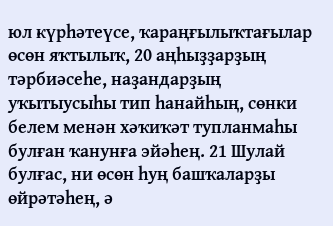юл күрһәтеүсе, ҡараңғылыҡтағылар өсөн яҡтылыҡ, 20 аңһыҙҙарҙың тәрбиәсеһе, наҙандарҙың уҡытыусыһы тип һанайһың, сөнки белем менән хәҡиҡәт тупланмаһы булған ҡанунға эйәһең. 21 Шулай булғас, ни өсөн һуң башҡаларҙы өйрәтәһең, ә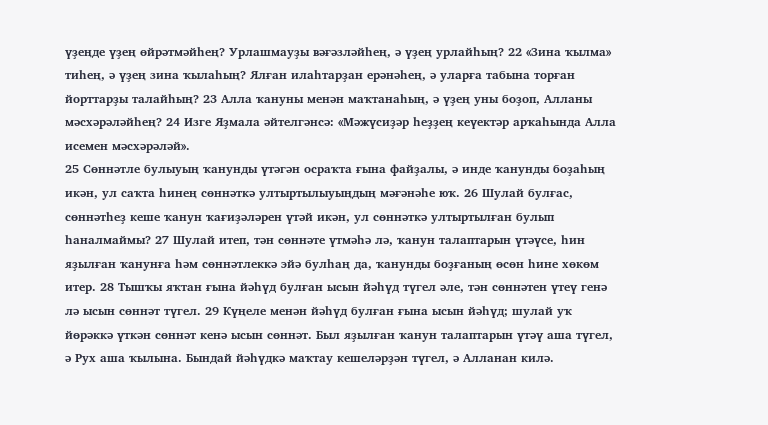үҙеңде үҙең өйрәтмәйһең? Урлашмауҙы вәғәзләйһең, ә үҙең урлайһың? 22 «Зина ҡылма» тиһең, ә үҙең зина ҡылаһың? Ялған илаһтарҙан ерәнәһең, ә уларға табына торған йорттарҙы талайһың? 23 Алла ҡануны менән маҡтанаһың, ә үҙең уны боҙоп, Алланы мәсхәрәләйһең? 24 Изге Яҙмала әйтелгәнсә: «Мәжүсиҙәр һеҙҙең кеүектәр арҡаһында Алла исемен мәсхәрәләй».
25 Сөннәтле булыуың ҡанунды үтәгән осраҡта ғына файҙалы, ә инде ҡанунды боҙаһың икән, ул саҡта һинең сөннәткә ултыртылыуыңдың мәғәнәһе юҡ. 26 Шулай булғас, сөннәтһеҙ кеше ҡанун ҡағиҙәләрен үтәй икән, ул сөннәткә ултыртылған булып һаналмаймы? 27 Шулай итеп, тән сөннәте үтмәһә лә, ҡанун талаптарын үтәүсе, һин яҙылған ҡанунға һәм сөннәтлеккә эйә булһаң да, ҡанунды боҙғаның өсөн һине хөкөм итер. 28 Тышҡы яҡтан ғына йәһүд булған ысын йәһүд түгел әле, тән сөннәтен үтеү генә лә ысын сөннәт түгел. 29 Күңеле менән йәһүд булған ғына ысын йәһүд; шулай уҡ йөрәккә үткән сөннәт кенә ысын сөннәт. Был яҙылған ҡанун талаптарын үтәү аша түгел, ә Рух аша ҡылына. Бындай йәһүдкә маҡтау кешеләрҙән түгел, ә Алланан килә.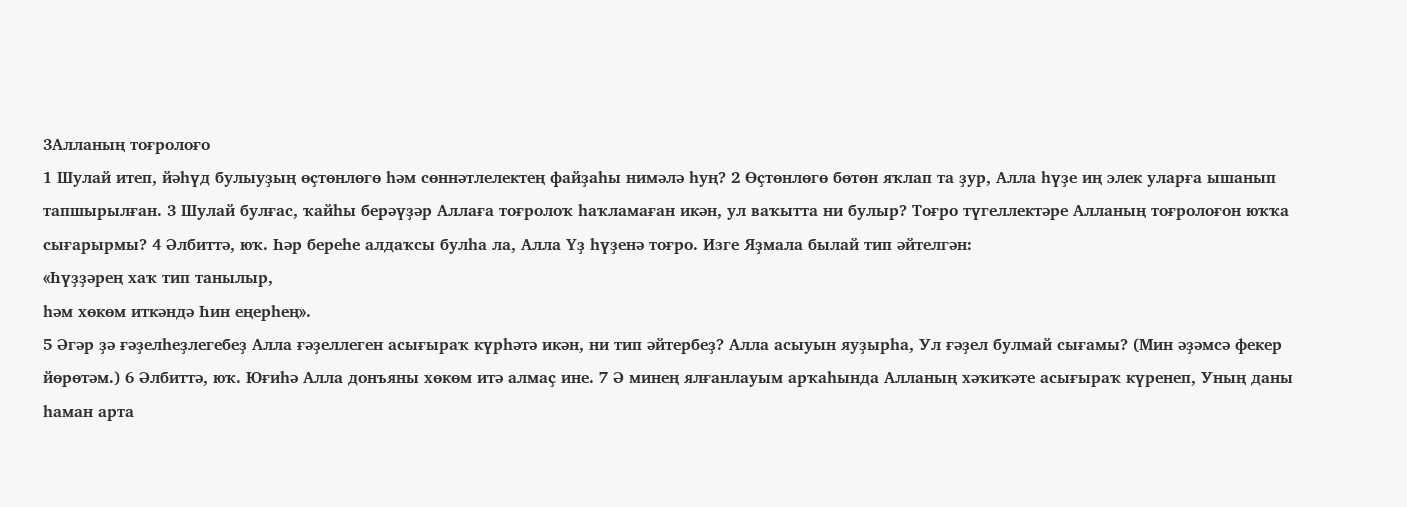3Алланың тоғролоғо
1 Шулай итеп, йәһүд булыуҙың өҫтөнлөгө һәм сөннәтлелектең файҙаһы нимәлә һуң? 2 Өҫтөнлөгө бөтөн яҡлап та ҙур, Алла һүҙе иң элек уларға ышанып тапшырылған. 3 Шулай булғас, ҡайһы берәүҙәр Аллаға тоғролоҡ һаҡламаған икән, ул ваҡытта ни булыр? Тоғро түгеллектәре Алланың тоғролоғон юҡҡа сығарырмы? 4 Әлбиттә, юҡ. Һәр береһе алдаҡсы булһа ла, Алла Үҙ һүҙенә тоғро. Изге Яҙмала былай тип әйтелгән:
«Һүҙҙәрең хаҡ тип танылыр,
һәм хөкөм иткәндә Һин еңерһең».
5 Әгәр ҙә ғәҙелһеҙлегебеҙ Алла ғәҙеллеген асығыраҡ күрһәтә икән, ни тип әйтербеҙ? Алла асыуын яуҙырһа, Ул ғәҙел булмай сығамы? (Мин әҙәмсә фекер йөрөтәм.) 6 Әлбиттә, юҡ. Юғиһә Алла донъяны хөкөм итә алмаҫ ине. 7 Ә минең ялғанлауым арҡаһында Алланың хәҡиҡәте асығыраҡ күренеп, Уның даны һаман арта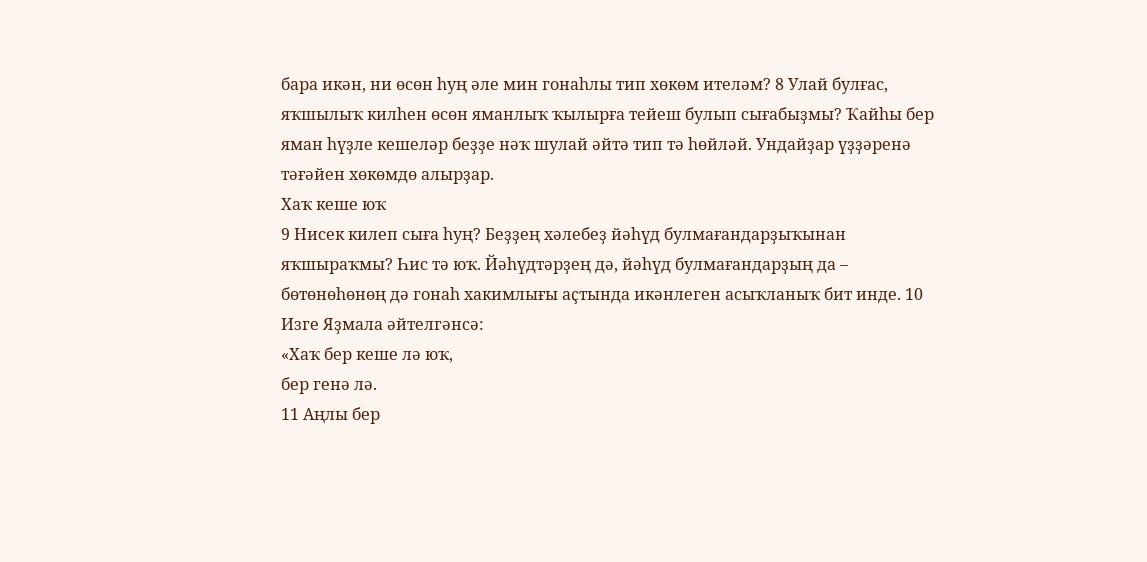бара икән, ни өсөн һуң әле мин гонаһлы тип хөкөм ителәм? 8 Улай булғас, яҡшылыҡ килһен өсөн яманлыҡ ҡылырға тейеш булып сығабыҙмы? Ҡайһы бер яман һүҙле кешеләр беҙҙе нәҡ шулай әйтә тип тә һөйләй. Ундайҙар үҙҙәренә тәғәйен хөкөмдө алырҙар.
Хаҡ кеше юҡ
9 Нисек килеп сыға һуң? Беҙҙең хәлебеҙ йәһүд булмағандарҙыҡынан яҡшыраҡмы? Һис тә юҡ. Йәһүдтәрҙең дә, йәһүд булмағандарҙың да – бөтөнөһөнөң дә гонаһ хакимлығы аҫтында икәнлеген асыҡланыҡ бит инде. 10 Изге Яҙмала әйтелгәнсә:
«Хаҡ бер кеше лә юҡ,
бер генә лә.
11 Аңлы бер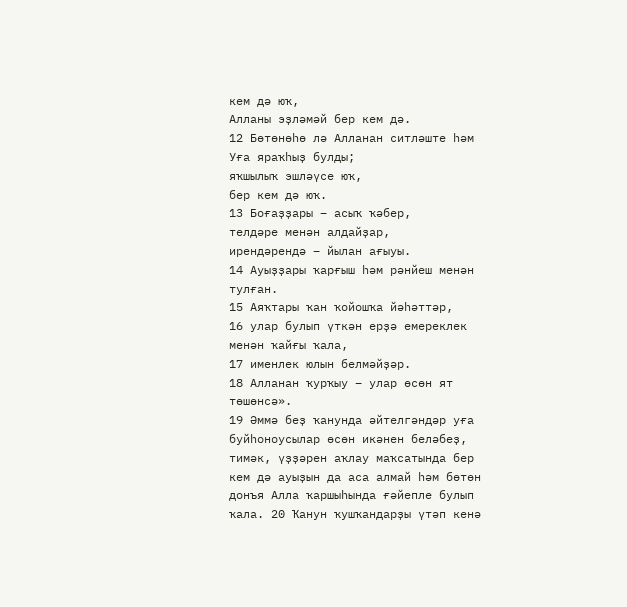кем дә юҡ,
Алланы эҙләмәй бер кем дә.
12 Бөтөнөһө лә Алланан ситләште һәм Уға яраҡһыҙ булды;
яҡшылыҡ эшләүсе юҡ,
бер кем дә юҡ.
13 Боғаҙҙары – асыҡ ҡәбер,
телдәре менән алдайҙар,
ирендәрендә – йылан ағыуы.
14 Ауыҙҙары ҡарғыш һәм рәнйеш менән тулған.
15 Аяҡтары ҡан ҡойошҡа йәһәттәр,
16 улар булып үткән ерҙә емереклек менән ҡайғы ҡала,
17 именлек юлын белмәйҙәр.
18 Алланан ҡурҡыу – улар өсөн ят төшөнсә».
19 Әммә беҙ ҡанунда әйтелгәндәр уға буйһоноусылар өсөн икәнен беләбеҙ, тимәк, үҙҙәрен аҡлау маҡсатында бер кем дә ауыҙын да аса алмай һәм бөтөн донъя Алла ҡаршыһында ғәйепле булып ҡала. 20 Ҡанун ҡушҡандарҙы үтәп кенә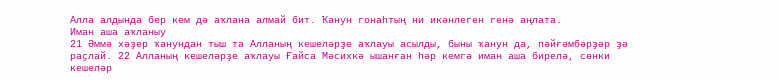Алла алдында бер кем дә аҡлана алмай бит. Ҡанун гонаһтың ни икәнлеген генә аңлата.
Иман аша аҡланыу
21 Әммә хәҙер ҡанундан тыш та Алланың кешеләрҙе аҡлауы асылды, быны ҡанун да, пәйғәмбәрҙәр ҙә раҫлай. 22 Алланың кешеләрҙе аҡлауы Ғайса Мәсихкә ышанған һәр кемгә иман аша бирелә, сөнки кешеләр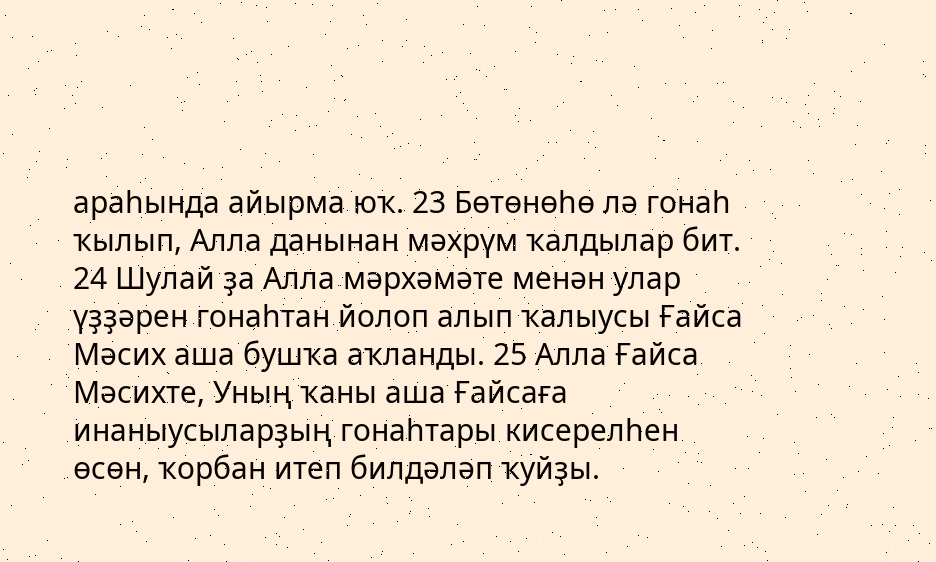араһында айырма юҡ. 23 Бөтөнөһө лә гонаһ ҡылып, Алла данынан мәхрүм ҡалдылар бит. 24 Шулай ҙа Алла мәрхәмәте менән улар үҙҙәрен гонаһтан йолоп алып ҡалыусы Ғайса Мәсих аша бушҡа аҡланды. 25 Алла Ғайса Мәсихте, Уның ҡаны аша Ғайсаға инаныусыларҙың гонаһтары кисерелһен өсөн, ҡорбан итеп билдәләп ҡуйҙы.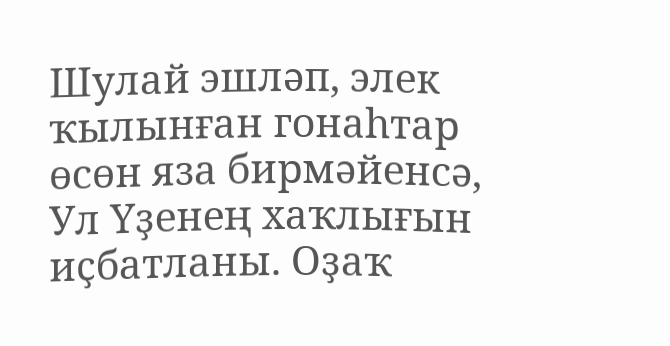Шулай эшләп, элек ҡылынған гонаһтар өсөн яза бирмәйенсә, Ул Үҙенең хаҡлығын иҫбатланы. Оҙаҡ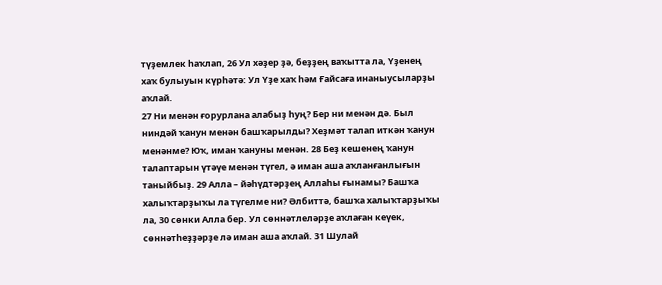түҙемлек һаҡлап, 26 Ул хәҙер ҙә, беҙҙең ваҡытта ла, Үҙенең хаҡ булыуын күрһәтә: Ул Үҙе хаҡ һәм Ғайсаға инаныусыларҙы аҡлай.
27 Ни менән ғорурлана алабыҙ һуң? Бер ни менән дә. Был ниндәй ҡанун менән башҡарылды? Хеҙмәт талап иткән ҡанун менәнме? Юҡ, иман ҡануны менән. 28 Беҙ кешенең ҡанун талаптарын үтәүе менән түгел, ә иман аша аҡланғанлығын таныйбыҙ. 29 Алла – йәһүдтәрҙең Аллаһы ғынамы? Башҡа халыҡтарҙыҡы ла түгелме ни? Әлбиттә, башҡа халыҡтарҙыҡы ла, 30 сөнки Алла бер. Ул сөннәтлеләрҙе аҡлаған кеүек, сөннәтһеҙҙәрҙе лә иман аша аҡлай. 31 Шулай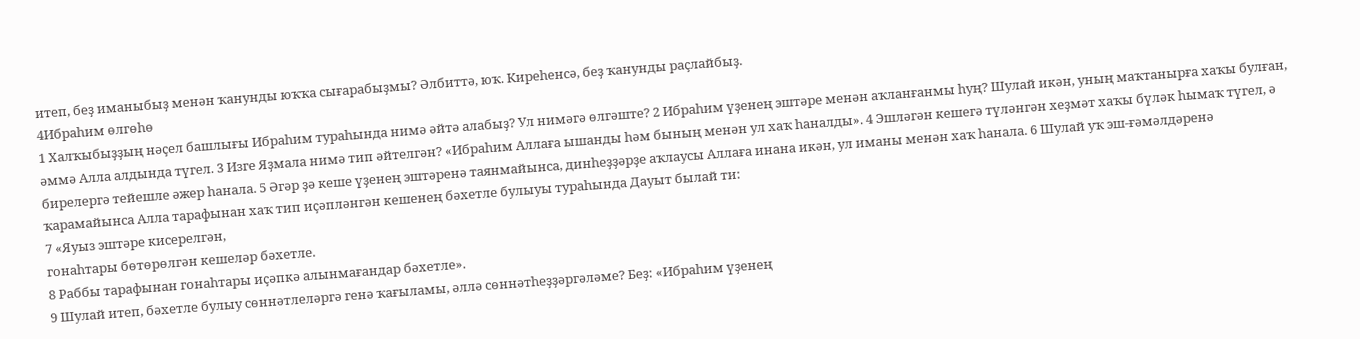итеп, беҙ иманыбыҙ менән ҡанунды юҡҡа сығарабыҙмы? Әлбиттә, юҡ. Киреһенсә, беҙ ҡанунды раҫлайбыҙ.
4Ибраһим өлгөһө
1 Халҡыбыҙҙың нәҫел башлығы Ибраһим тураһында нимә әйтә алабыҙ? Ул нимәгә өлгәште? 2 Ибраһим үҙенең эштәре менән аҡланғанмы һуң? Шулай икән, уның маҡтанырға хаҡы булған, әммә Алла алдында түгел. 3 Изге Яҙмала нимә тип әйтелгән? «Ибраһим Аллаға ышанды һәм бының менән ул хаҡ һаналды». 4 Эшләгән кешегә түләнгән хеҙмәт хаҡы бүләк һымаҡ түгел, ә бирелергә тейешле әжер һанала. 5 Әгәр ҙә кеше үҙенең эштәренә таянмайынса, динһеҙҙәрҙе аҡлаусы Аллаға инана икән, ул иманы менән хаҡ һанала. 6 Шулай уҡ эш-ғәмәлдәренә ҡарамайынса Алла тарафынан хаҡ тип иҫәпләнгән кешенең бәхетле булыуы тураһында Дауыт былай ти:
7 «Яуыз эштәре кисерелгән,
гонаһтары бөтөрөлгән кешеләр бәхетле.
8 Раббы тарафынан гонаһтары иҫәпкә алынмағандар бәхетле».
9 Шулай итеп, бәхетле булыу сөннәтлеләргә генә ҡағыламы, әллә сөннәтһеҙҙәргәләме? Беҙ: «Ибраһим үҙенең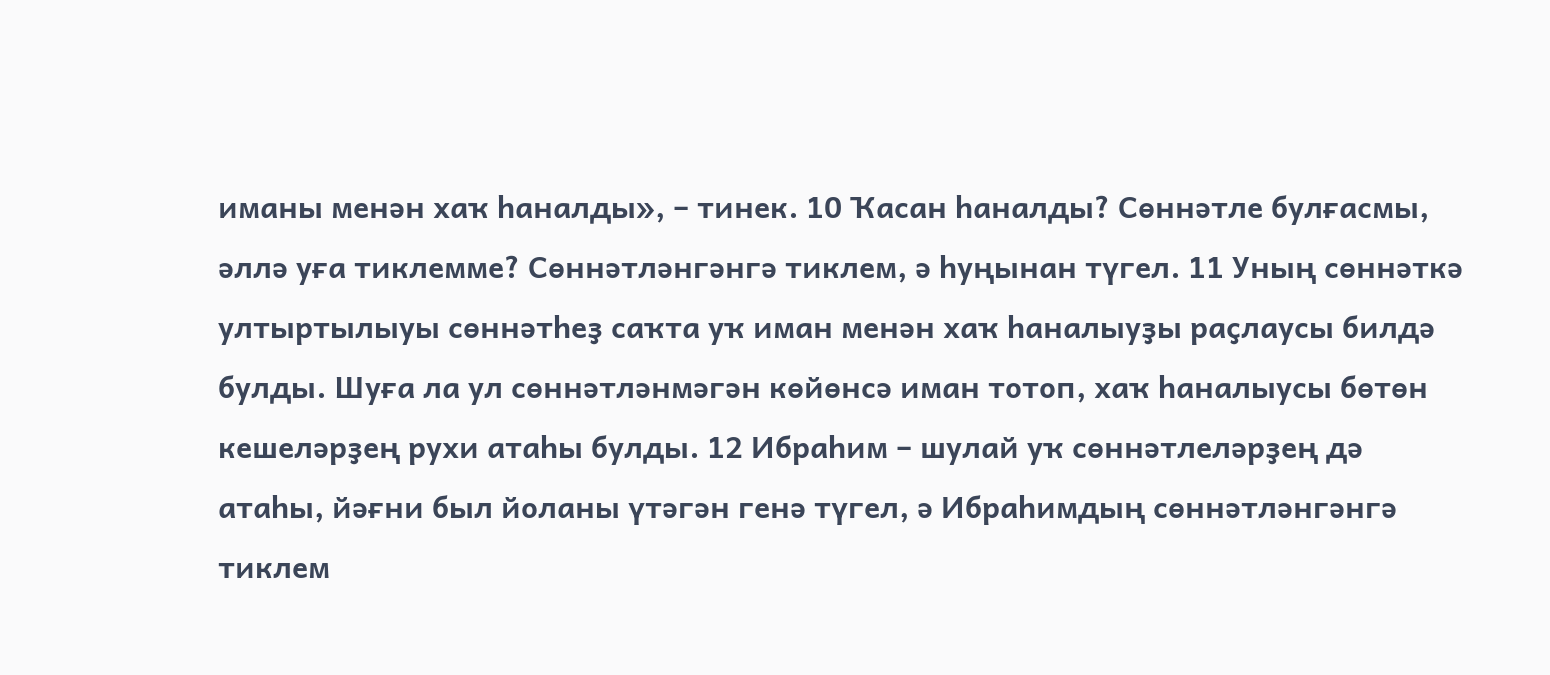иманы менән хаҡ һаналды», – тинек. 10 Ҡасан һаналды? Сөннәтле булғасмы, әллә уға тиклемме? Сөннәтләнгәнгә тиклем, ә һуңынан түгел. 11 Уның сөннәткә ултыртылыуы сөннәтһеҙ саҡта уҡ иман менән хаҡ һаналыуҙы раҫлаусы билдә булды. Шуға ла ул сөннәтләнмәгән көйөнсә иман тотоп, хаҡ һаналыусы бөтөн кешеләрҙең рухи атаһы булды. 12 Ибраһим – шулай уҡ сөннәтлеләрҙең дә атаһы, йәғни был йоланы үтәгән генә түгел, ә Ибраһимдың сөннәтләнгәнгә тиклем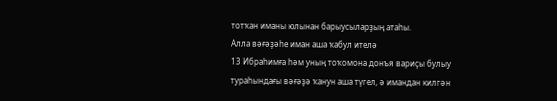тотҡан иманы юлынан барыусыларҙың атаһы.
Алла вәғәҙәһе иман аша ҡабул ителә
13 Ибраһимға һәм уның тоҡомона донъя вариҫы булыу тураһындағы вәғәҙә ҡанун аша түгел, ә имандан килгән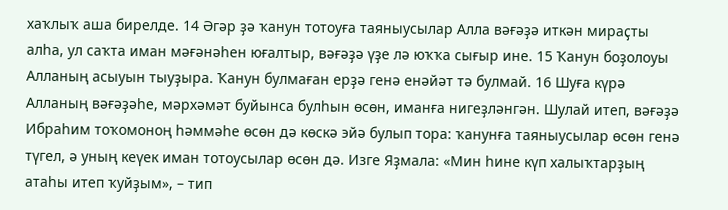хаҡлыҡ аша бирелде. 14 Әгәр ҙә ҡанун тотоуға таяныусылар Алла вәғәҙә иткән мираҫты алһа, ул саҡта иман мәғәнәһен юғалтыр, вәғәҙә үҙе лә юҡҡа сығыр ине. 15 Ҡанун боҙолоуы Алланың асыуын тыуҙыра. Ҡанун булмаған ерҙә генә енәйәт тә булмай. 16 Шуға күрә Алланың вәғәҙәһе, мәрхәмәт буйынса булһын өсөн, иманға нигеҙләнгән. Шулай итеп, вәғәҙә Ибраһим тоҡомоноң һәммәһе өсөн дә көскә эйә булып тора: ҡанунға таяныусылар өсөн генә түгел, ә уның кеүек иман тотоусылар өсөн дә. Изге Яҙмала: «Мин һине күп халыҡтарҙың атаһы итеп ҡуйҙым», – тип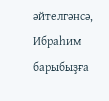әйтелгәнсә, Ибраһим барыбыҙға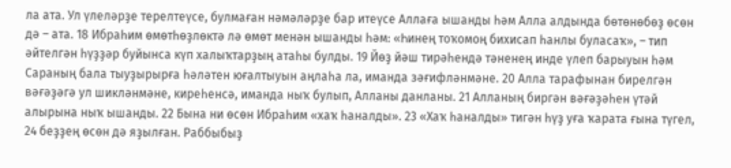ла ата. Ул үлеләрҙе терелтеүсе, булмаған нәмәләрҙе бар итеүсе Аллаға ышанды һәм Алла алдында бөтөнөбөҙ өсөн дә – ата. 18 Ибраһим өмөтһөҙлөктә лә өмөт менән ышанды һәм: «Һинең тоҡомоң бихисап һанлы буласаҡ», – тип әйтелгән һүҙҙәр буйынса күп халыҡтарҙың атаһы булды. 19 Йөҙ йәш тирәһендә тәненең инде үлеп барыуын һәм Сараның бала тыуҙырырға һәләтен юғалтыуын аңлаһа ла, иманда зәғифләнмәне. 20 Алла тарафынан бирелгән вәғәҙәгә ул шикләнмәне, киреһенсә, иманда ныҡ булып, Алланы данланы. 21 Алланың биргән вәғәҙәһен үтәй алырына ныҡ ышанды. 22 Бына ни өсөн Ибраһим «хаҡ һаналды». 23 «Хаҡ һаналды» тигән һүҙ уға ҡарата ғына түгел, 24 беҙҙең өсөн дә яҙылған. Раббыбыҙ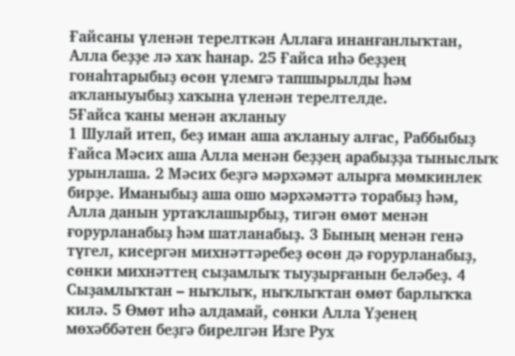Ғайсаны үленән терелткән Аллаға инанғанлыҡтан, Алла беҙҙе лә хаҡ һанар. 25 Ғайса иһә беҙҙең гонаһтарыбыҙ өсөн үлемгә тапшырылды һәм аҡланыуыбыҙ хаҡына үленән терелтелде.
5Ғайса ҡаны менән аҡланыу
1 Шулай итеп, беҙ иман аша аҡланыу алғас, Раббыбыҙ Ғайса Мәсих аша Алла менән беҙҙең арабыҙҙа тыныслыҡ урынлаша. 2 Мәсих беҙгә мәрхәмәт алырға мөмкинлек бирҙе. Иманыбыҙ аша ошо мәрхәмәттә торабыҙ һәм, Алла данын уртаҡлашырбыҙ, тигән өмөт менән ғорурланабыҙ һәм шатланабыҙ. 3 Бының менән генә түгел, кисергән михнәттәребеҙ өсөн дә ғорурланабыҙ, сөнки михнәттең сыҙамлыҡ тыуҙырғанын беләбеҙ. 4 Сыҙамлыҡтан – ныҡлыҡ, ныҡлыҡтан өмөт барлыҡҡа килә. 5 Өмөт иһә алдамай, сөнки Алла Үҙенең мөхәббәтен беҙгә бирелгән Изге Рух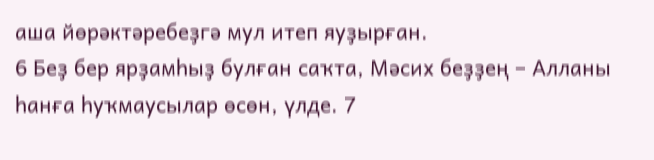аша йөрәктәребеҙгә мул итеп яуҙырған.
6 Беҙ бер ярҙамһыҙ булған саҡта, Мәсих беҙҙең – Алланы һанға һуҡмаусылар өсөн, үлде. 7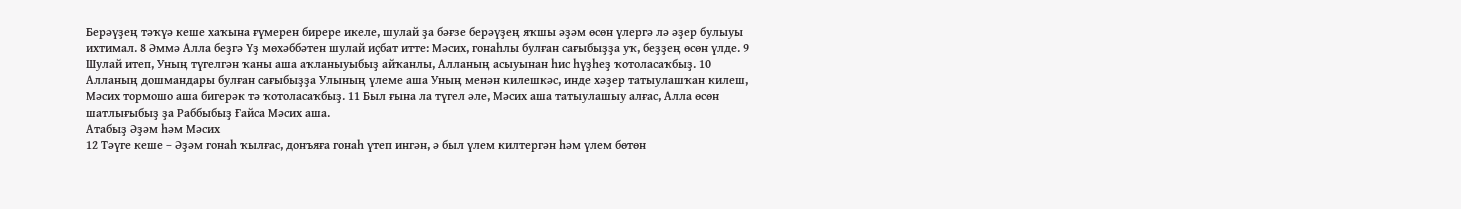Берәүҙең тәҡүә кеше хаҡына ғүмерен бирере икеле, шулай ҙа бәғзе берәүҙең яҡшы әҙәм өсөн үлергә лә әҙер булыуы ихтимал. 8 Әммә Алла беҙгә Үҙ мөхәббәтен шулай иҫбат итте: Мәсих, гонаһлы булған сағыбыҙҙа уҡ, беҙҙең өсөн үлде. 9 Шулай итеп, Уның түгелгән ҡаны аша аҡланыуыбыҙ айҡанлы, Алланың асыуынан һис һүҙһеҙ ҡотоласаҡбыҙ. 10 Алланың дошмандары булған сағыбыҙҙа Улының үлеме аша Уның менән килешкәс, инде хәҙер татыулашҡан килеш, Мәсих тормошо аша бигерәк тә ҡотоласаҡбыҙ. 11 Был ғына ла түгел әле, Мәсих аша татыулашыу алғас, Алла өсөн шатлығыбыҙ ҙа Раббыбыҙ Ғайса Мәсих аша.
Атабыҙ Әҙәм һәм Мәсих
12 Тәүге кеше – Әҙәм гонаһ ҡылғас, донъяға гонаһ үтеп ингән, ә был үлем килтергән һәм үлем бөтөн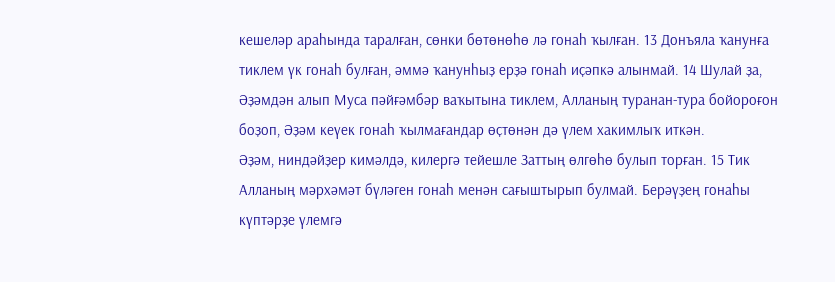кешеләр араһында таралған, сөнки бөтөнөһө лә гонаһ ҡылған. 13 Донъяла ҡанунға тиклем үк гонаһ булған, әммә ҡанунһыҙ ерҙә гонаһ иҫәпкә алынмай. 14 Шулай ҙа, Әҙәмдән алып Муса пәйғәмбәр ваҡытына тиклем, Алланың туранан-тура бойороғон боҙоп, Әҙәм кеүек гонаһ ҡылмағандар өҫтөнән дә үлем хакимлыҡ иткән.
Әҙәм, ниндәйҙер кимәлдә, килергә тейешле Заттың өлгөһө булып торған. 15 Тик Алланың мәрхәмәт бүләген гонаһ менән сағыштырып булмай. Берәүҙең гонаһы күптәрҙе үлемгә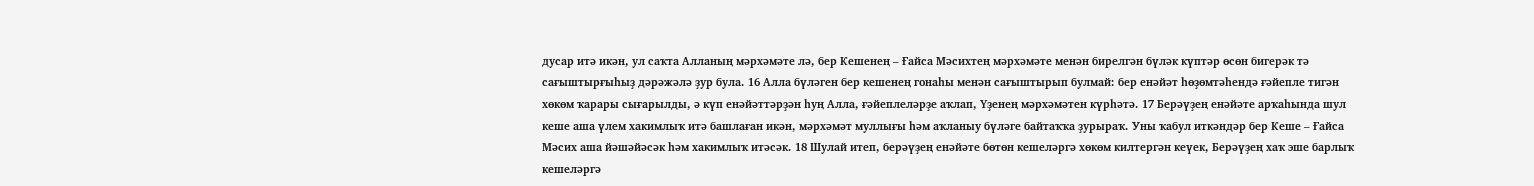дусар итә икән, ул саҡта Алланың мәрхәмәте лә, бер Кешенең – Ғайса Мәсихтең мәрхәмәте менән бирелгән бүләк күптәр өсөн бигерәк тә сағыштырғыһыҙ дәрәжәлә ҙур була. 16 Алла бүләген бер кешенең гонаһы менән сағыштырып булмай: бер енәйәт һөҙөмтәһендә ғәйепле тигән хөкөм ҡарары сығарылды, ә күп енәйәттәрҙән һуң Алла, ғәйеплеләрҙе аҡлап, Үҙенең мәрхәмәтен күрһәтә. 17 Берәүҙең енәйәте арҡаһында шул кеше аша үлем хакимлыҡ итә башлаған икән, мәрхәмәт муллығы һәм аҡланыу бүләге байтаҡҡа ҙурыраҡ. Уны ҡабул иткәндәр бер Кеше – Ғайса Мәсих аша йәшәйәсәк һәм хакимлыҡ итәсәк. 18 Шулай итеп, берәүҙең енәйәте бөтөн кешеләргә хөкөм килтергән кеүек, Берәүҙең хаҡ эше барлыҡ кешеләргә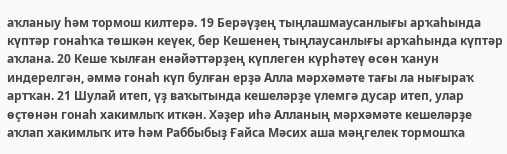аҡланыу һәм тормош килтерә. 19 Берәүҙең тыңлашмаусанлығы арҡаһында күптәр гонаһҡа төшкән кеүек, бер Кешенең тыңлаусанлығы арҡаһында күптәр аҡлана. 20 Кеше ҡылған енәйәттәрҙең күплеген күрһәтеү өсөн ҡанун индерелгән, әммә гонаһ күп булған ерҙә Алла мәрхәмәте тағы ла нығыраҡ артҡан. 21 Шулай итеп, үҙ ваҡытында кешеләрҙе үлемгә дусар итеп, улар өҫтөнән гонаһ хакимлыҡ иткән. Хәҙер иһә Алланың мәрхәмәте кешеләрҙе аҡлап хакимлыҡ итә һәм Раббыбыҙ Ғайса Мәсих аша мәңгелек тормошҡа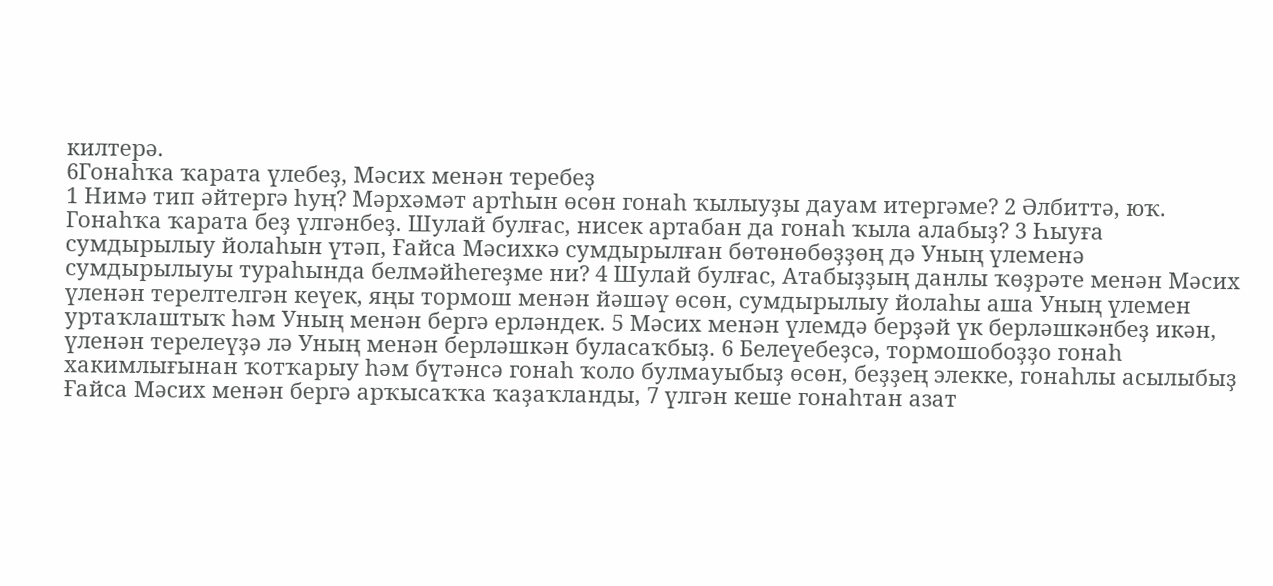килтерә.
6Гонаһҡа ҡарата үлебеҙ, Мәсих менән теребеҙ
1 Нимә тип әйтергә һуң? Мәрхәмәт артһын өсөн гонаһ ҡылыуҙы дауам итергәме? 2 Әлбиттә, юҡ. Гонаһҡа ҡарата беҙ үлгәнбеҙ. Шулай булғас, нисек артабан да гонаһ ҡыла алабыҙ? 3 Һыуға сумдырылыу йолаһын үтәп, Ғайса Мәсихкә сумдырылған бөтөнөбөҙҙөң дә Уның үлеменә сумдырылыуы тураһында белмәйһегеҙме ни? 4 Шулай булғас, Атабыҙҙың данлы ҡөҙрәте менән Мәсих үленән терелтелгән кеүек, яңы тормош менән йәшәү өсөн, сумдырылыу йолаһы аша Уның үлемен уртаҡлаштыҡ һәм Уның менән бергә ерләндек. 5 Мәсих менән үлемдә берҙәй үк берләшкәнбеҙ икән, үленән терелеүҙә лә Уның менән берләшкән буласаҡбыҙ. 6 Белеүебеҙсә, тормошобоҙҙо гонаһ хакимлығынан ҡотҡарыу һәм бүтәнсә гонаһ ҡоло булмауыбыҙ өсөн, беҙҙең элекке, гонаһлы асылыбыҙ Ғайса Мәсих менән бергә арҡысаҡҡа ҡаҙаҡланды, 7 үлгән кеше гонаһтан азат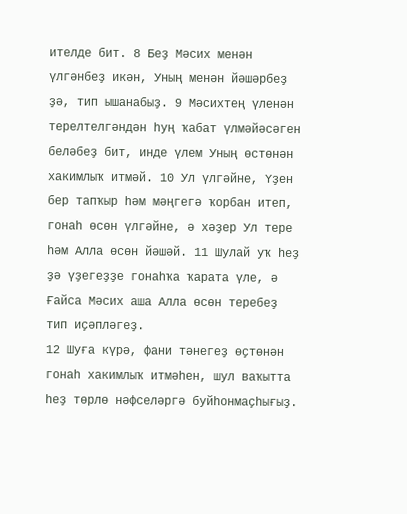ителде бит. 8 Беҙ Мәсих менән үлгәнбеҙ икән, Уның менән йәшәрбеҙ ҙә, тип ышанабыҙ. 9 Мәсихтең үленән терелтелгәндән һуң ҡабат үлмәйәсәген беләбеҙ бит, инде үлем Уның өстөнән хакимлыҡ итмәй. 10 Ул үлгәйне, Үҙен бер тапҡыр һәм мәңгегә ҡорбан итеп, гонаһ өсөн үлгәйне, ә хәҙер Ул тере һәм Алла өсөн йәшәй. 11 Шулай уҡ һеҙ ҙә үҙегеҙҙе гонаһҡа ҡарата үле, ә Ғайса Мәсих аша Алла өсөн теребеҙ тип иҫәпләгеҙ.
12 Шуға күрә, фани тәнегеҙ өҫтөнән гонаһ хакимлыҡ итмәһен, шул ваҡытта һеҙ төрлө нәфселәргә буйһонмаҫһығыҙ.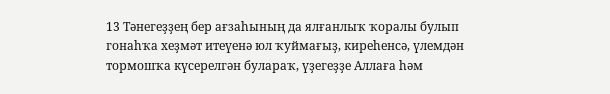13 Тәнегеҙҙең бер ағзаһының да ялғанлыҡ ҡоралы булып гонаһҡа хеҙмәт итеүенә юл ҡуймағыҙ, киреһенсә, үлемдән тормошҡа күсерелгән булараҡ, үҙегеҙҙе Аллаға һәм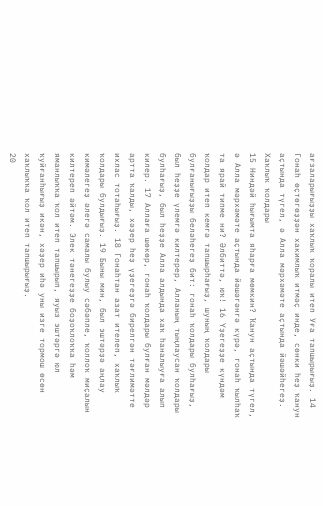ағзаларығыҙҙы хаҡлыҡ ҡоралы итеп Уға тапшырығыҙ. 14 Гонаһ өҫтөгөҙҙән хакимлыҡ итмәҫ инде, сөнки һеҙ ҡанун аҫтында түгел, ә Алла мәрхәмәте аҫтында йәшәйһегеҙ.
Хаҡлыҡ ҡолдары
15 Ниндәй һығымта яһарға мөмкин? Ҡанун аҫтында түгел, ә Алла мәрхәмәте аҫтында йәшәгәнгә күрә, гонаһ ҡылһаҡ та ярай типме ни? Әлбиттә, юҡ! 16 Үҙегеҙҙе күндәм ҡолдар итеп кемгә тапшырһағыҙ, шуның ҡолдары булғанығыҙҙы беләһегеҙ бит: гонаһ ҡолдары булһағыҙ, был һеҙҙе үлемгә килтерер, Алланың тыңлаусан ҡолдары булһағыҙ, был һеҙҙе Алла алдында хаҡ һаналыуға алып килер. 17 Аллаға шөкөр, гонаһ ҡолдары булған мәлдәр артта ҡалды, хәҙер һеҙ үҙегеҙгә бирелгән тәғлимәтте ихлас тотаһығыҙ. 18 Гонаһтан азат ителеп, хаҡлыҡ ҡолдары булдығыҙ. 19 Быны мин, был эштәрҙә аңлау кимәлегеҙ әлегә самалы булыу сәбәпле, ҡоллоҡ миҫалын килтереп әйтәм. Элек тәнегеҙҙе боҙоҡлоҡҡа һәм яманлыҡҡа ҡол итеп тапшырып, яуыз эштәргә юл ҡуйғанһығыҙ икән, хәҙер иһә уны изге тормош өсөн хаҡлыҡҡа ҡол итеп тапшырығыҙ.
20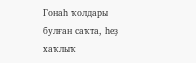Гонаһ ҡолдары булған саҡта, һеҙ хаҡлыҡ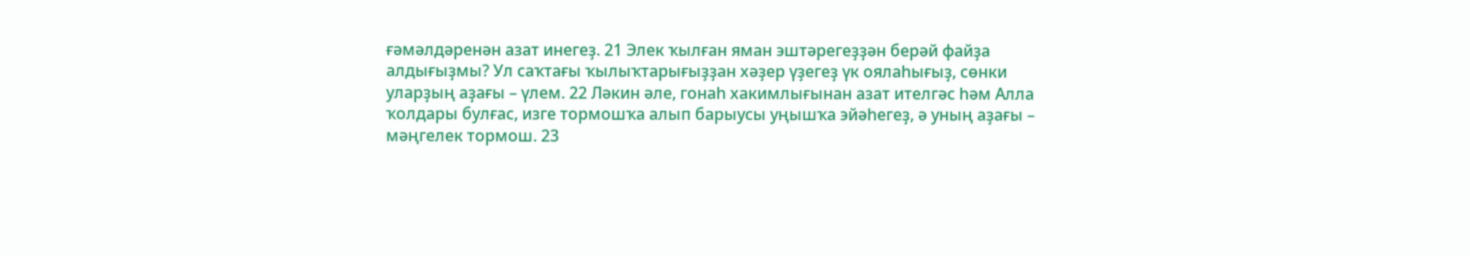ғәмәлдәренән азат инегеҙ. 21 Элек ҡылған яман эштәрегеҙҙән берәй файҙа алдығыҙмы? Ул саҡтағы ҡылыҡтарығыҙҙан хәҙер үҙегеҙ үк оялаһығыҙ, сөнки уларҙың аҙағы – үлем. 22 Ләкин әле, гонаһ хакимлығынан азат ителгәс һәм Алла ҡолдары булғас, изге тормошҡа алып барыусы уңышҡа эйәһегеҙ, ә уның аҙағы – мәңгелек тормош. 23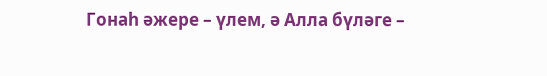Гонаһ әжере – үлем, ә Алла бүләге –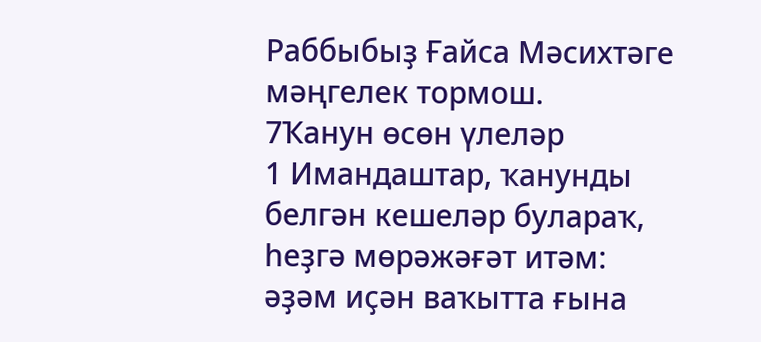Раббыбыҙ Ғайса Мәсихтәге мәңгелек тормош.
7Ҡанун өсөн үлеләр
1 Имандаштар, ҡанунды белгән кешеләр булараҡ, һеҙгә мөрәжәғәт итәм: әҙәм иҫән ваҡытта ғына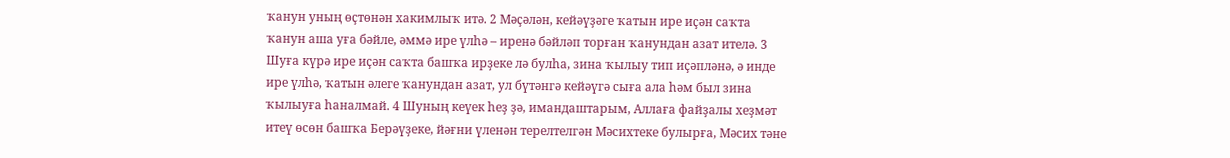ҡанун уның өҫтөнән хакимлыҡ итә. 2 Мәҫәлән, кейәүҙәге ҡатын ире иҫән саҡта ҡанун аша уға бәйле, әммә ире үлһә – иренә бәйләп торған ҡанундан азат ителә. 3 Шуға күрә ире иҫән саҡта башҡа ирҙеке лә булһа, зина ҡылыу тип иҫәпләнә, ә инде ире үлһә, ҡатын әлеге ҡанундан азат, ул бүтәнгә кейәүгә сыға ала һәм был зина ҡылыуға һаналмай. 4 Шуның кеүек һеҙ ҙә, имандаштарым, Аллаға файҙалы хеҙмәт итеү өсөн башҡа Берәүҙеке, йәғни үленән терелтелгән Мәсихтеке булырға, Мәсих тәне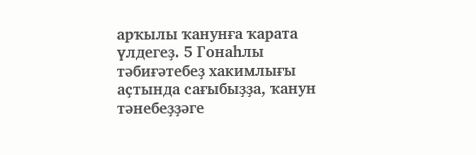арҡылы ҡанунға ҡарата үлдегеҙ. 5 Гонаһлы тәбиғәтебеҙ хакимлығы аҫтында сағыбыҙҙа, ҡанун тәнебеҙҙәге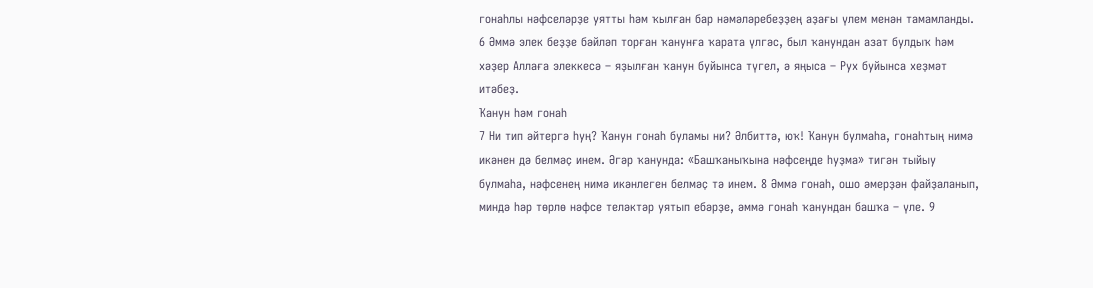гонаһлы нәфселәрҙе уятты һәм ҡылған бар нәмәләребеҙҙең аҙағы үлем менән тамамланды. 6 Әммә элек беҙҙе бәйләп торған ҡанунға ҡарата үлгәс, был ҡанундан азат булдыҡ һәм хәҙер Аллаға элеккесә – яҙылған ҡанун буйынса түгел, ә яңыса – Рух буйынса хеҙмәт итәбеҙ.
Ҡанун һәм гонаһ
7 Ни тип әйтергә һуң? Ҡанун гонаһ буламы ни? Әлбиттә, юҡ! Ҡанун булмаһа, гонаһтың нимә икәнен дә белмәҫ инем. Әгәр ҡанунда: «Башҡаныҡына нәфсеңде һуҙма» тигән тыйыу булмаһа, нәфсенең нимә икәнлеген белмәҫ тә инем. 8 Әммә гонаһ, ошо әмерҙән файҙаланып, миндә һәр төрлө нәфсе теләктәр уятып ебәрҙе, әммә гонаһ ҡанундан башҡа – үле. 9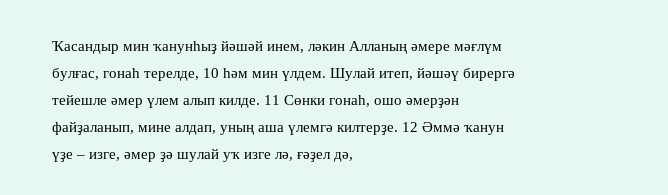Ҡасандыр мин ҡанунһыҙ йәшәй инем, ләкин Алланың әмере мәғлүм булғас, гонаһ терелде, 10 һәм мин үлдем. Шулай итеп, йәшәү бирергә тейешле әмер үлем алып килде. 11 Сөнки гонаһ, ошо әмерҙән файҙаланып, мине алдап, уның аша үлемгә килтерҙе. 12 Әммә ҡанун үҙе – изге, әмер ҙә шулай уҡ изге лә, ғәҙел дә,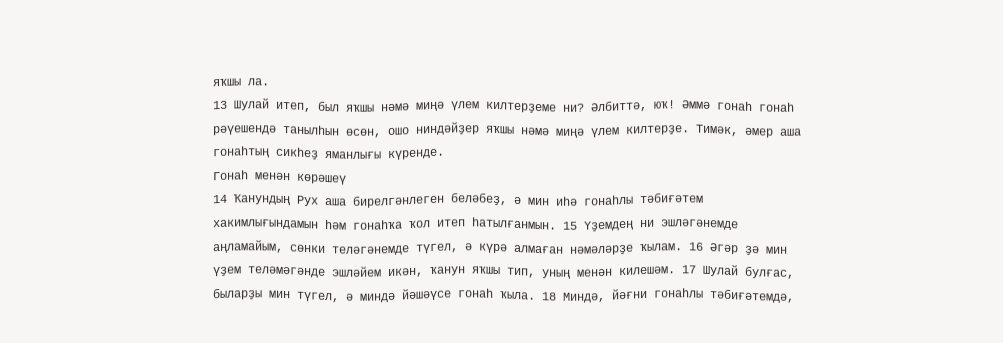яҡшы ла.
13 Шулай итеп, был яҡшы нәмә миңә үлем килтерҙеме ни? Әлбиттә, юҡ! Әммә гонаһ гонаһ рәүешендә танылһын өсөн, ошо ниндәйҙер яҡшы нәмә миңә үлем килтерҙе. Тимәк, әмер аша гонаһтың сикһеҙ яманлығы күренде.
Гонаһ менән көрәшеү
14 Ҡанундың Рух аша бирелгәнлеген беләбеҙ, ә мин иһә гонаһлы тәбиғәтем хакимлығындамын һәм гонаһҡа ҡол итеп һатылғанмын. 15 Үҙемдең ни эшләгәнемде аңламайым, сөнки теләгәнемде түгел, ә күрә алмаған нәмәләрҙе ҡылам. 16 Әгәр ҙә мин үҙем теләмәгәнде эшләйем икән, ҡанун яҡшы тип, уның менән килешәм. 17 Шулай булғас, быларҙы мин түгел, ә миндә йәшәүсе гонаһ ҡыла. 18 Миндә, йәғни гонаһлы тәбиғәтемдә,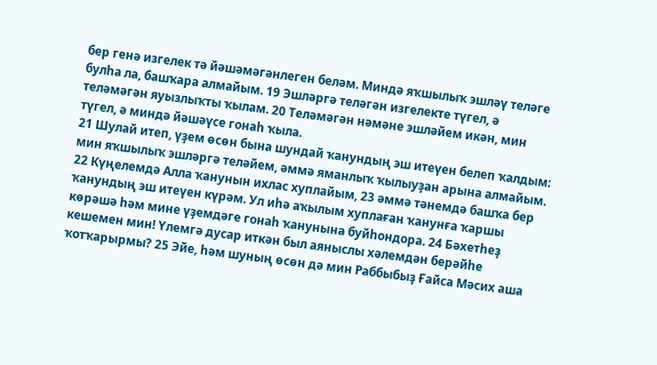бер генә изгелек тә йәшәмәгәнлеген беләм. Миндә яҡшылыҡ эшләү теләге булһа ла, башҡара алмайым. 19 Эшләргә теләгән изгелекте түгел, ә теләмәгән яуызлыҡты ҡылам. 20 Теләмәгән нәмәне эшләйем икән, мин түгел, ә миндә йәшәүсе гонаһ ҡыла.
21 Шулай итеп, үҙем өсөн бына шундай ҡанундың эш итеүен белеп ҡалдым: мин яҡшылыҡ эшләргә теләйем, әммә яманлыҡ ҡылыуҙан арына алмайым. 22 Күңелемдә Алла ҡанунын ихлас хуплайым, 23 әммә тәнемдә башҡа бер ҡанундың эш итеүен күрәм. Ул иһә аҡылым хуплаған ҡанунға ҡаршы көрәшә һәм мине үҙемдәге гонаһ ҡанунына буйһондора. 24 Бәхетһеҙ кешемен мин! Үлемгә дусар иткән был аяныслы хәлемдән берәйһе ҡотҡарырмы? 25 Эйе, һәм шуның өсөн дә мин Раббыбыҙ Ғайса Мәсих аша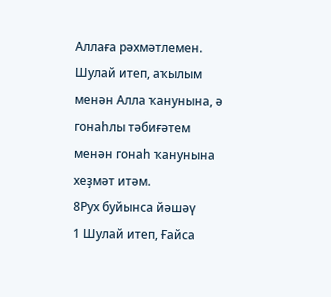Аллаға рәхмәтлемен. Шулай итеп, аҡылым менән Алла ҡанунына, ә гонаһлы тәбиғәтем менән гонаһ ҡанунына хеҙмәт итәм.
8Рух буйынса йәшәү
1 Шулай итеп, Ғайса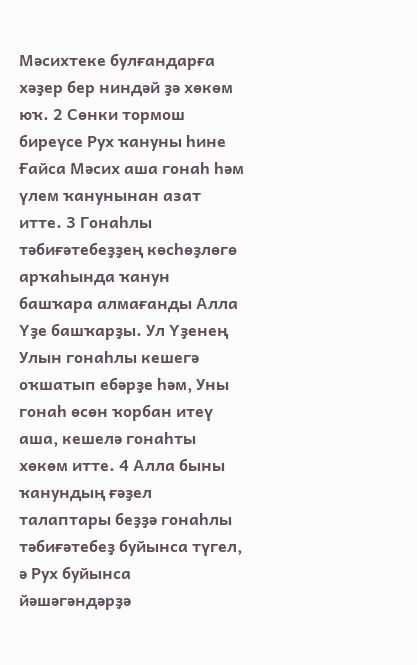Мәсихтеке булғандарға хәҙер бер ниндәй ҙә хөкөм юҡ. 2 Сөнки тормош биреүсе Рух ҡануны һине Ғайса Мәсих аша гонаһ һәм үлем ҡанунынан азат итте. 3 Гонаһлы тәбиғәтебеҙҙең көсһөҙлөгө арҡаһында ҡанун башҡара алмағанды Алла Үҙе башҡарҙы. Ул Үҙенең Улын гонаһлы кешегә оҡшатып ебәрҙе һәм, Уны гонаһ өсөн ҡорбан итеү аша, кешелә гонаһты хөкөм итте. 4 Алла быны ҡанундың ғәҙел талаптары беҙҙә гонаһлы тәбиғәтебеҙ буйынса түгел, ә Рух буйынса йәшәгәндәрҙә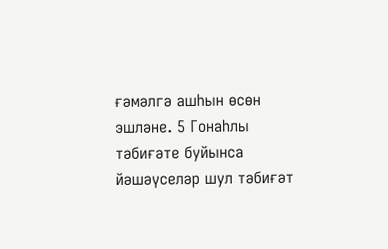ғәмәлгә ашһын өсөн эшләне. 5 Гонаһлы тәбиғәте буйынса йәшәүселәр шул тәбиғәт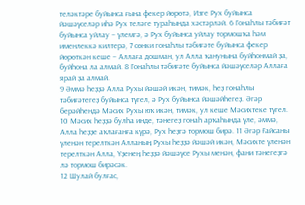теләктәре буйынса ғына фекер йөрөтә, Изге Рух буйынса йәшәүселәр иһә Рух теләге тураһында хәстәрләй. 6 Гонаһлы тәбиғәт буйынса уйлау – үлемгә, ә Рух буйынса уйлау тормошҡа һәм именлеккә килтерә, 7 сөнки гонаһлы тәбиғәте буйынса фекер йөрөткән кеше – Аллаға дошман, ул Алла ҡанунына буйһонмай ҙа, буйһона ла алмай. 8 Гонаһлы тәбиғәте буйынса йәшәүселәр Аллаға ярай ҙа алмай.
9 Әммә һеҙҙә Алла Рухы йәшәй икән, тимәк, һеҙ гонаһлы тәбиғәтегеҙ буйынса түгел, ә Рух буйынса йәшәйһегеҙ. Әгәр берәйһендә Мәсих Рухы юҡ икән, тимәк, ул кеше Мәсихтеке түгел. 10 Мәсих һеҙҙә булһа инде, тәнегеҙ гонаһ арҡаһында үле, әммә, Алла һеҙҙе аҡлағанға күрә, Рух һеҙгә тормош бирә. 11 Әгәр Ғайсаны үленән терелткән Алланың Рухы һеҙҙә йәшәй икән, Мәсихте үленән терелткән Алла, Үҙенең һеҙҙә йәшәүсе Рухы менән, фани тәнегеҙгә лә тормош бирәсәк.
12 Шулай булғас,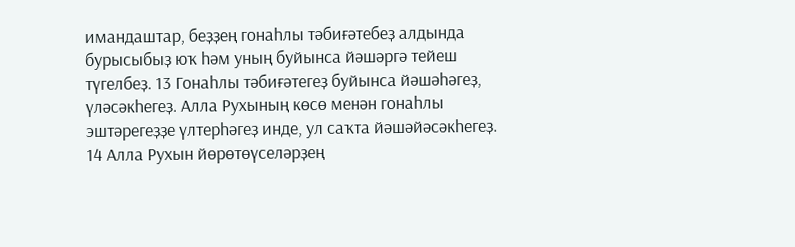имандаштар, беҙҙең гонаһлы тәбиғәтебеҙ алдында бурысыбыҙ юҡ һәм уның буйынса йәшәргә тейеш түгелбеҙ. 13 Гонаһлы тәбиғәтегеҙ буйынса йәшәһәгеҙ, үләсәкһегеҙ. Алла Рухының көсө менән гонаһлы эштәрегеҙҙе үлтерһәгеҙ инде, ул саҡта йәшәйәсәкһегеҙ. 14 Алла Рухын йөрөтөүселәрҙең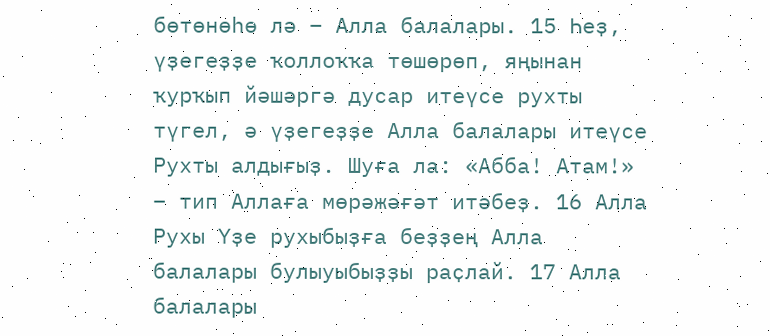бөтөнөһө лә – Алла балалары. 15 Һеҙ, үҙегеҙҙе ҡоллоҡҡа төшөрөп, яңынан ҡурҡып йәшәргә дусар итеүсе рухты түгел, ә үҙегеҙҙе Алла балалары итеүсе Рухты алдығыҙ. Шуға ла: «Абба! Атам!» – тип Аллаға мөрәжәғәт итәбеҙ. 16 Алла Рухы Үҙе рухыбыҙға беҙҙең Алла балалары булыуыбыҙҙы раҫлай. 17 Алла балалары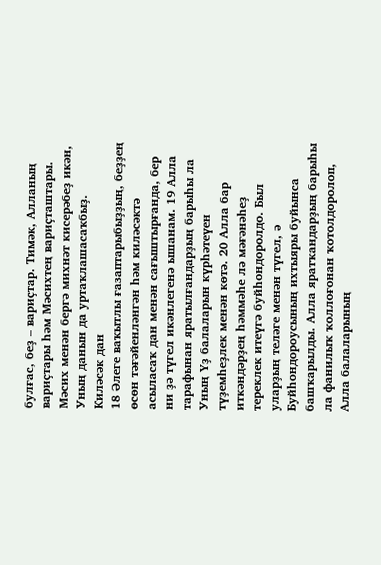булғас, беҙ – вариҫтар. Тимәк, Алланың вариҫтары һәм Мәсихтең вариҫташтары. Мәсих менән бергә михнәт кисерәбеҙ икән, Уның данын да уртаҡлашасаҡбыҙ.
Киләсәк дан
18 Әлеге ваҡытлы ғазаптарыбыҙҙың, беҙҙең өсөн тәғәйенләнгән һәм киләсәктә асыласаҡ дан менән сағыштырғанда, бер ни ҙә түгел икәнлегенә ышанам. 19 Алла тарафынан яратылғандарҙың барыһы ла Уның Үҙ балаларын күрһәтеүен түҙемһеҙлек менән көтә. 20 Алла бар иткәндәрҙең һәммәһе лә мәғәнәһеҙ тереклек итеүгә буйһондоролдо. Был уларҙың теләге менән түгел, ә Буйһондороусының ихтыяры буйынса башҡарылды. Алла яратҡандарҙың барыһы ла фанилыҡ ҡоллоғонан ҡотолдоролоп, Алла балаларының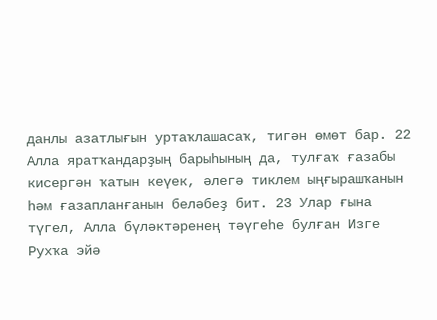данлы азатлығын уртаҡлашасаҡ, тигән өмөт бар. 22 Алла яратҡандарҙың барыһының да, тулғаҡ ғазабы кисергән ҡатын кеүек, әлегә тиклем ыңғырашҡанын һәм ғазапланғанын беләбеҙ бит. 23 Улар ғына түгел, Алла бүләктәренең тәүгеһе булған Изге Рухҡа эйә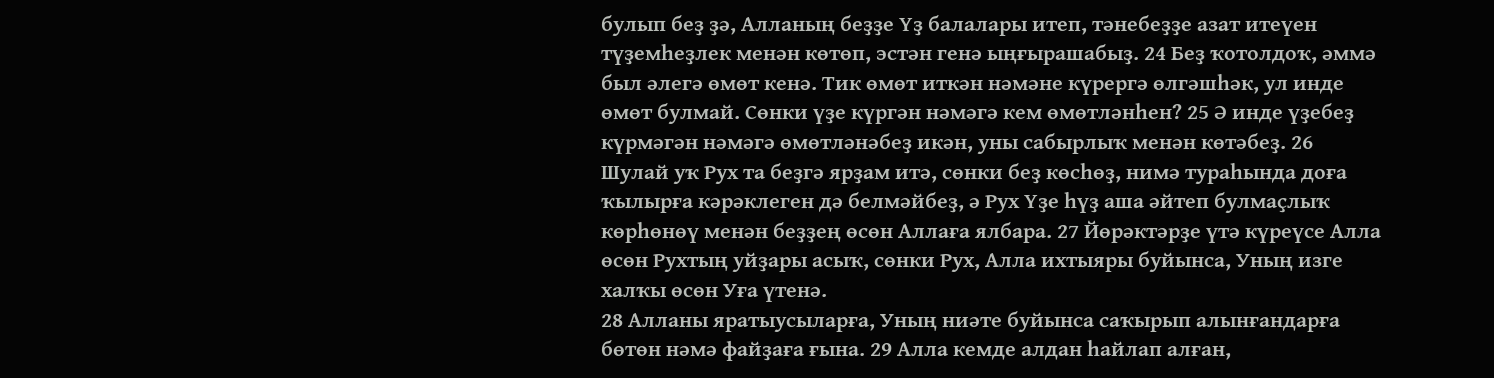булып беҙ ҙә, Алланың беҙҙе Үҙ балалары итеп, тәнебеҙҙе азат итеүен түҙемһеҙлек менән көтөп, эстән генә ыңғырашабыҙ. 24 Беҙ ҡотолдоҡ, әммә был әлегә өмөт кенә. Тик өмөт иткән нәмәне күрергә өлгәшһәк, ул инде өмөт булмай. Сөнки үҙе күргән нәмәгә кем өмөтләнһен? 25 Ә инде үҙебеҙ күрмәгән нәмәгә өмөтләнәбеҙ икән, уны сабырлыҡ менән көтәбеҙ. 26 Шулай уҡ Рух та беҙгә ярҙам итә, сөнки беҙ көсһөҙ, нимә тураһында доға ҡылырға кәрәклеген дә белмәйбеҙ, ә Рух Үҙе һүҙ аша әйтеп булмаҫлыҡ көрһөнөү менән беҙҙең өсөн Аллаға ялбара. 27 Йөрәктәрҙе үтә күреүсе Алла өсөн Рухтың уйҙары асыҡ, сөнки Рух, Алла ихтыяры буйынса, Уның изге халҡы өсөн Уға үтенә.
28 Алланы яратыусыларға, Уның ниәте буйынса саҡырып алынғандарға бөтөн нәмә файҙаға ғына. 29 Алла кемде алдан һайлап алған,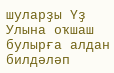шуларҙы Үҙ Улына оҡшаш булырға алдан билдәләп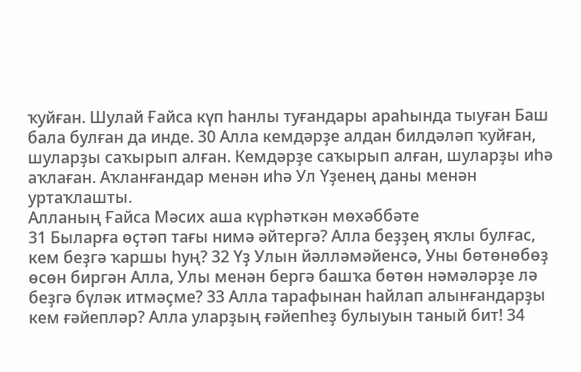ҡуйған. Шулай Ғайса күп һанлы туғандары араһында тыуған Баш бала булған да инде. 30 Алла кемдәрҙе алдан билдәләп ҡуйған, шуларҙы саҡырып алған. Кемдәрҙе саҡырып алған, шуларҙы иһә аҡлаған. Аҡланғандар менән иһә Ул Үҙенең даны менән уртаҡлашты.
Алланың Ғайса Мәсих аша күрһәткән мөхәббәте
31 Быларға өҫтәп тағы нимә әйтергә? Алла беҙҙең яҡлы булғас, кем беҙгә ҡаршы һуң? 32 Үҙ Улын йәлләмәйенсә, Уны бөтөнөбөҙ өсөн биргән Алла, Улы менән бергә башҡа бөтөн нәмәләрҙе лә беҙгә бүләк итмәҫме? 33 Алла тарафынан һайлап алынғандарҙы кем ғәйепләр? Алла уларҙың ғәйепһеҙ булыуын таный бит! 34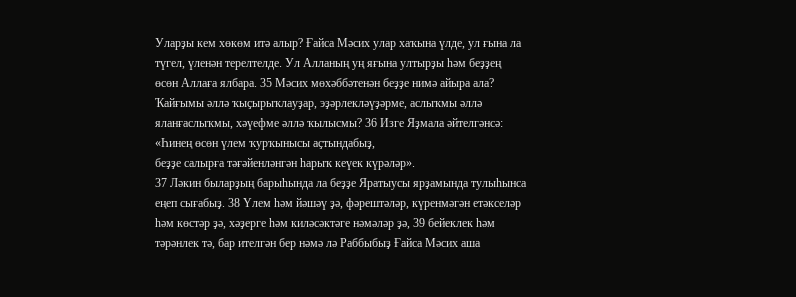Уларҙы кем хөкөм итә алыр? Ғайса Мәсих улар хаҡына үлде, ул ғына ла түгел, үленән терелтелде. Ул Алланың уң яғына ултырҙы һәм беҙҙең өсөн Аллаға ялбара. 35 Мәсих мөхәббәтенән беҙҙе нимә айыра ала? Ҡайғымы әллә ҡыҫырыҡлауҙар, эҙәрлекләүҙәрме, аслыҡмы әллә яланғаслыҡмы, хәүефме әллә ҡылысмы? 36 Изге Яҙмала әйтелгәнсә:
«Һинең өсөн үлем ҡурҡынысы аҫтындабыҙ,
беҙҙе салырға тәғәйенләнгән һарыҡ кеүек күрәләр».
37 Ләкин быларҙың барыһында ла беҙҙе Яратыусы ярҙамында тулыһынса еңеп сығабыҙ. 38 Үлем һәм йәшәү ҙә, фәрештәләр, күренмәгән етәкселәр һәм көстәр ҙә, хәҙерге һәм киләсәктәге нәмәләр ҙә, 39 бейеклек һәм тәрәнлек тә, бар ителгән бер нәмә лә Раббыбыҙ Ғайса Мәсих аша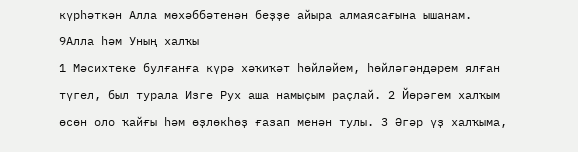күрһәткән Алла мөхәббәтенән беҙҙе айыра алмаясағына ышанам.
9Алла һәм Уның халҡы
1 Мәсихтеке булғанға күрә хәҡиҡәт һөйләйем, һөйләгәндәрем ялған түгел, был турала Изге Рух аша намыҫым раҫлай. 2 Йөрәгем халҡым өсөн оло ҡайғы һәм өҙлөкһөҙ ғазап менән тулы. 3 Әгәр үҙ халҡыма,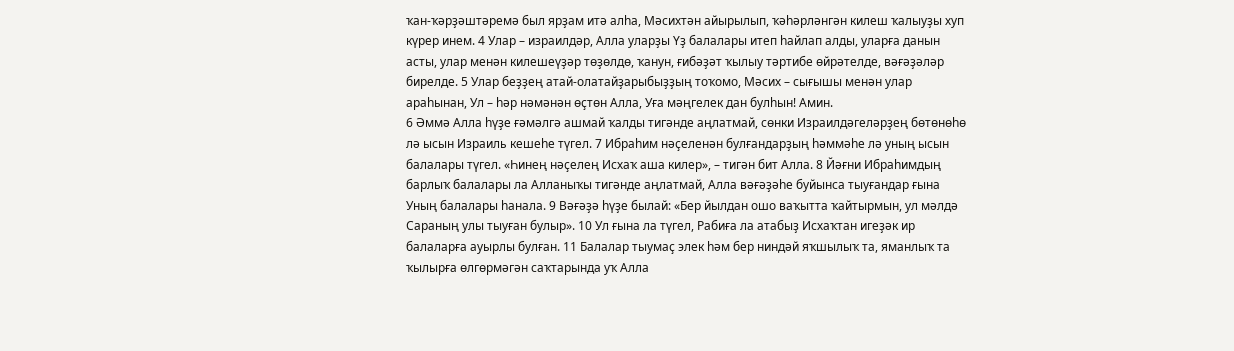ҡан-ҡәрҙәштәремә был ярҙам итә алһа, Мәсихтән айырылып, ҡәһәрләнгән килеш ҡалыуҙы хуп күрер инем. 4 Улар – израилдәр, Алла уларҙы Үҙ балалары итеп һайлап алды, уларға данын асты, улар менән килешеүҙәр төҙөлдө, ҡанун, ғибәҙәт ҡылыу тәртибе өйрәтелде, вәғәҙәләр бирелде. 5 Улар беҙҙең атай-олатайҙарыбыҙҙың тоҡомо, Мәсих – сығышы менән улар араһынан, Ул – һәр нәмәнән өҫтөн Алла, Уға мәңгелек дан булһын! Амин.
6 Әммә Алла һүҙе ғәмәлгә ашмай ҡалды тигәнде аңлатмай, сөнки Израилдәгеләрҙең бөтөнөһө лә ысын Израиль кешеһе түгел. 7 Ибраһим нәҫеленән булғандарҙың һәммәһе лә уның ысын балалары түгел. «Һинең нәҫелең Исхаҡ аша килер», – тигән бит Алла. 8 Йәғни Ибраһимдың барлыҡ балалары ла Алланыҡы тигәнде аңлатмай, Алла вәғәҙәһе буйынса тыуғандар ғына Уның балалары һанала. 9 Вәғәҙә һүҙе былай: «Бер йылдан ошо ваҡытта ҡайтырмын, ул мәлдә Сараның улы тыуған булыр». 10 Ул ғына ла түгел, Рабиға ла атабыҙ Исхаҡтан игеҙәк ир балаларға ауырлы булған. 11 Балалар тыумаҫ элек һәм бер ниндәй яҡшылыҡ та, яманлыҡ та ҡылырға өлгөрмәгән саҡтарында уҡ Алла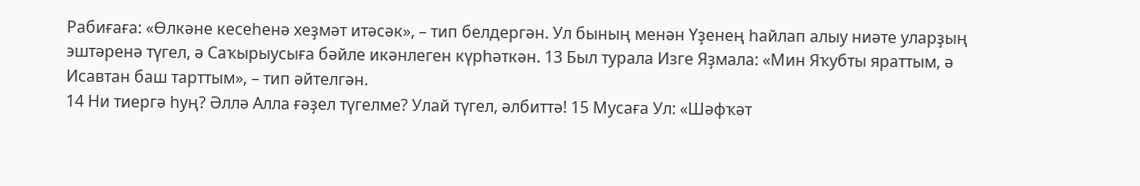Рабиғаға: «Өлкәне кесеһенә хеҙмәт итәсәк», – тип белдергән. Ул бының менән Үҙенең һайлап алыу ниәте уларҙың эштәренә түгел, ә Саҡырыусыға бәйле икәнлеген күрһәткән. 13 Был турала Изге Яҙмала: «Мин Яҡубты яраттым, ә Исавтан баш тарттым», – тип әйтелгән.
14 Ни тиергә һуң? Әллә Алла ғәҙел түгелме? Улай түгел, әлбиттә! 15 Мусаға Ул: «Шәфҡәт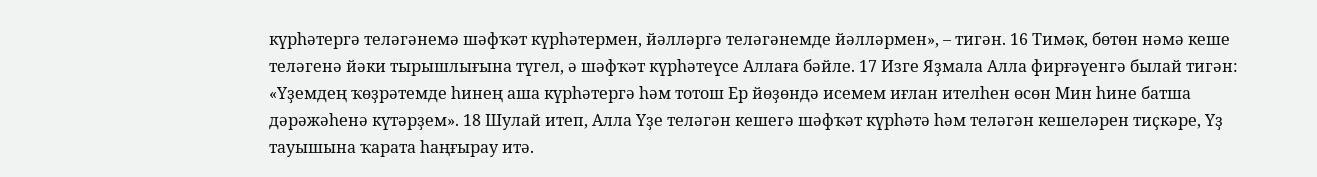күрһәтергә теләгәнемә шәфҡәт күрһәтермен, йәлләргә теләгәнемде йәлләрмен», – тигән. 16 Тимәк, бөтөн нәмә кеше теләгенә йәки тырышлығына түгел, ә шәфҡәт күрһәтеүсе Аллаға бәйле. 17 Изге Яҙмала Алла фирғәүенгә былай тигән: «Үҙемдең ҡөҙрәтемде һинең аша күрһәтергә һәм тотош Ер йөҙөндә исемем иғлан ителһен өсөн Мин һине батша дәрәжәһенә күтәрҙем». 18 Шулай итеп, Алла Үҙе теләгән кешегә шәфҡәт күрһәтә һәм теләгән кешеләрен тиҫкәре, Үҙ тауышына ҡарата һаңғырау итә.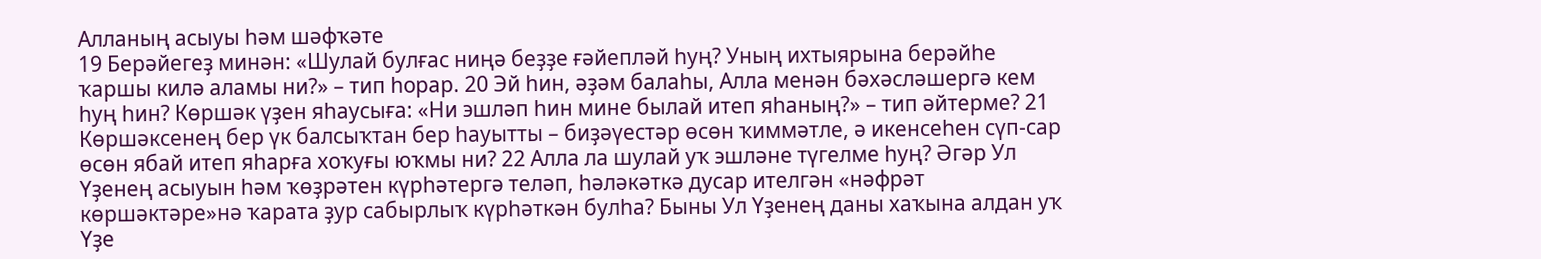Алланың асыуы һәм шәфҡәте
19 Берәйегеҙ минән: «Шулай булғас ниңә беҙҙе ғәйепләй һуң? Уның ихтыярына берәйһе ҡаршы килә аламы ни?» – тип һорар. 20 Эй һин, әҙәм балаһы, Алла менән бәхәсләшергә кем һуң һин? Көршәк үҙен яһаусыға: «Ни эшләп һин мине былай итеп яһаның?» – тип әйтерме? 21 Көршәксенең бер үк балсыҡтан бер һауытты – биҙәүестәр өсөн ҡиммәтле, ә икенсеһен сүп-сар өсөн ябай итеп яһарға хоҡуғы юҡмы ни? 22 Алла ла шулай уҡ эшләне түгелме һуң? Әгәр Ул Үҙенең асыуын һәм ҡөҙрәтен күрһәтергә теләп, һәләкәткә дусар ителгән «нәфрәт көршәктәре»нә ҡарата ҙур сабырлыҡ күрһәткән булһа? Быны Ул Үҙенең даны хаҡына алдан уҡ Үҙе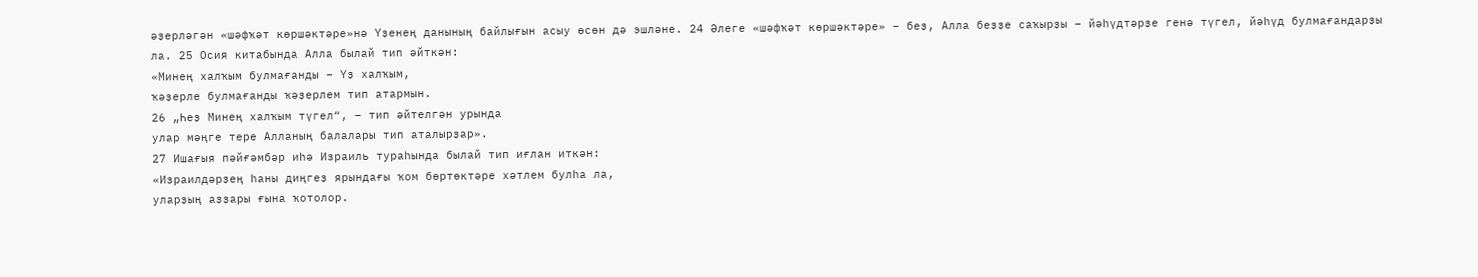әҙерләгән «шәфҡәт көршәктәре»нә Үҙенең данының байлығын асыу өсөн дә эшләне. 24 Әлеге «шәфҡәт көршәктәре» – беҙ, Алла беҙҙе саҡырҙы – йәһүдтәрҙе генә түгел, йәһүд булмағандарҙы ла. 25 Осия китабында Алла былай тип әйткән:
«Минең халҡым булмағанды – Үҙ халҡым,
ҡәҙерле булмағанды ҡәҙерлем тип атармын.
26 „Һеҙ Минең халҡым түгел“, – тип әйтелгән урында
улар мәңге тере Алланың балалары тип аталырҙар».
27 Ишағыя пәйғәмбәр иһә Израиль тураһында былай тип иғлан иткән:
«Израилдәрҙең һаны диңгеҙ ярындағы ҡом бөртөктәре хәтлем булһа ла,
уларҙың аҙҙары ғына ҡотолор.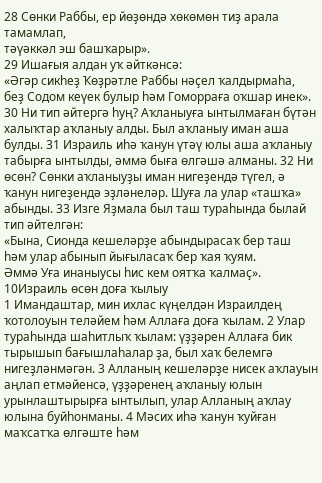28 Сөнки Раббы, ер йөҙөндә хөкөмөн тиҙ арала тамамлап,
тәүәккәл эш башҡарыр».
29 Ишағыя алдан уҡ әйткәнсә:
«Әгәр сикһеҙ Ҡөҙрәтле Раббы нәҫел ҡалдырмаһа,
беҙ Содом кеүек булыр һәм Гоморраға оҡшар инек».
30 Ни тип әйтергә һуң? Аҡланыуға ынтылмаған бүтән халыҡтар аҡланыу алды. Был аҡланыу иман аша булды. 31 Израиль иһә ҡанун үтәү юлы аша аҡланыу табырға ынтылды, әммә быға өлгәшә алманы. 32 Ни өсөн? Сөнки аҡланыуҙы иман нигеҙендә түгел, ә ҡанун нигеҙендә эҙләнеләр. Шуға ла улар «ташҡа» абынды. 33 Изге Яҙмала был таш тураһында былай тип әйтелгән:
«Бына, Сионда кешеләрҙе абындырасаҡ бер таш
һәм улар абынып йығыласаҡ бер ҡая ҡуям.
Әммә Уға инаныусы һис кем оятҡа ҡалмаҫ».
10Израиль өсөн доға ҡылыу
1 Имандаштар, мин ихлас күңелдән Израилдең ҡотолоуын теләйем һәм Аллаға доға ҡылам. 2 Улар тураһында шаһитлыҡ ҡылам: үҙҙәрен Аллаға бик тырышып бағышлаһалар ҙа, был хаҡ белемгә нигеҙләнмәгән. 3 Алланың кешеләрҙе нисек аҡлауын аңлап етмәйенсә, үҙҙәренең аҡланыу юлын урынлаштырырға ынтылып, улар Алланың аҡлау юлына буйһонманы. 4 Мәсих иһә ҡанун ҡуйған маҡсатҡа өлгәште һәм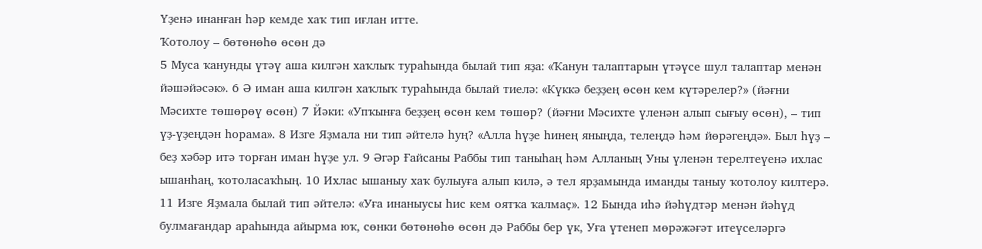Үҙенә инанған һәр кемде хаҡ тип иғлан итте.
Ҡотолоу – бөтөнөһө өсөн дә
5 Муса ҡанунды үтәү аша килгән хаҡлыҡ тураһында былай тип яҙа: «Ҡанун талаптарын үтәүсе шул талаптар менән йәшәйәсәк». 6 Ә иман аша килгән хаҡлыҡ тураһында былай тиелә: «Күккә беҙҙең өсөн кем күтәрелер?» (йәғни Мәсихте төшөрөү өсөн) 7 Йәки: «Упҡынға беҙҙең өсөн кем төшөр? (йәғни Мәсихте үленән алып сығыу өсөн), – тип үҙ-үҙеңдән һорама». 8 Изге Яҙмала ни тип әйтелә һуң? «Алла һүҙе һинең яныңда, телеңдә һәм йөрәгеңдә». Был һүҙ – беҙ хәбәр итә торған иман һүҙе ул. 9 Әгәр Ғайсаны Раббы тип таныһаң һәм Алланың Уны үленән терелтеүенә ихлас ышанһаң, ҡотоласаҡһың. 10 Ихлас ышаныу хаҡ булыуға алып килә, ә тел ярҙамында иманды таныу ҡотолоу килтерә. 11 Изге Яҙмала былай тип әйтелә: «Уға инаныусы һис кем оятҡа ҡалмаҫ». 12 Бында иһә йәһүдтәр менән йәһүд булмағандар араһында айырма юҡ, сөнки бөтөнөһө өсөн дә Раббы бер үк, Уға үтенеп мөрәжәғәт итеүселәргә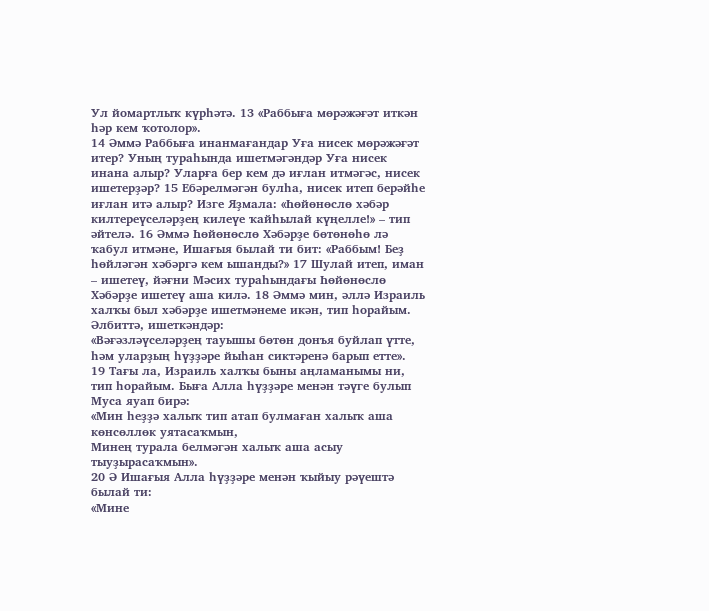Ул йомартлыҡ күрһәтә. 13 «Раббыға мөрәжәғәт иткән һәр кем ҡотолор».
14 Әммә Раббыға инанмағандар Уға нисек мөрәжәғәт итер? Уның тураһында ишетмәгәндәр Уға нисек инана алыр? Уларға бер кем дә иғлан итмәгәс, нисек ишетерҙәр? 15 Ебәрелмәгән булһа, нисек итеп берәйһе иғлан итә алыр? Изге Яҙмала: «Һөйөнөслө хәбәр килтереүселәрҙең килеүе ҡайһылай күңелле!» – тип әйтелә. 16 Әммә Һөйөнөслө Хәбәрҙе бөтөнөһө лә ҡабул итмәне, Ишағыя былай ти бит: «Раббым! Беҙ һөйләгән хәбәргә кем ышанды?» 17 Шулай итеп, иман – ишетеү, йәғни Мәсих тураһындағы Һөйөнөслө Хәбәрҙе ишетеү аша килә. 18 Әммә мин, әллә Израиль халҡы был хәбәрҙе ишетмәнеме икән, тип һорайым. Әлбиттә, ишеткәндәр:
«Вәғәзләүселәрҙең тауышы бөтөн донъя буйлап үтте,
һәм уларҙың һүҙҙәре йыһан сиктәренә барып етте».
19 Тағы ла, Израиль халҡы быны аңламанымы ни, тип һорайым. Быға Алла һүҙҙәре менән тәүге булып Муса яуап бирә:
«Мин һеҙҙә халыҡ тип атап булмаған халыҡ аша көнсөллөк уятасаҡмын,
Минең турала белмәгән халыҡ аша асыу тыуҙырасаҡмын».
20 Ә Ишағыя Алла һүҙҙәре менән ҡыйыу рәүештә былай ти:
«Мине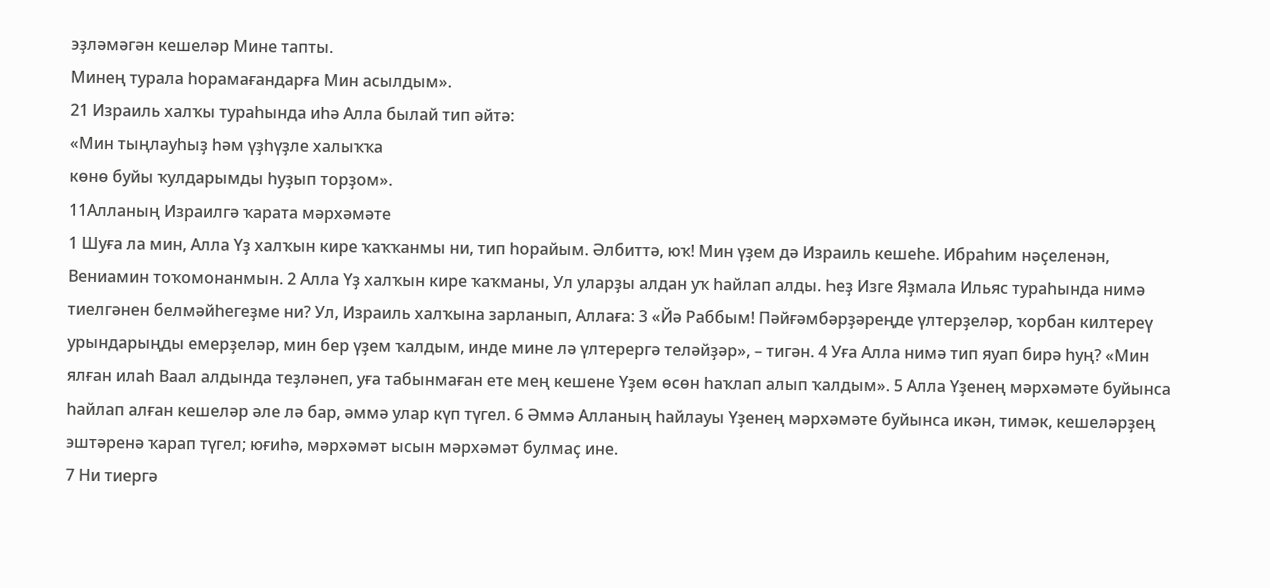эҙләмәгән кешеләр Мине тапты.
Минең турала һорамағандарға Мин асылдым».
21 Израиль халҡы тураһында иһә Алла былай тип әйтә:
«Мин тыңлауһыҙ һәм үҙһүҙле халыҡҡа
көнө буйы ҡулдарымды һуҙып торҙом».
11Алланың Израилгә ҡарата мәрхәмәте
1 Шуға ла мин, Алла Үҙ халҡын кире ҡаҡҡанмы ни, тип һорайым. Әлбиттә, юҡ! Мин үҙем дә Израиль кешеһе. Ибраһим нәҫеленән, Вениамин тоҡомонанмын. 2 Алла Үҙ халҡын кире ҡаҡманы, Ул уларҙы алдан уҡ һайлап алды. Һеҙ Изге Яҙмала Ильяс тураһында нимә тиелгәнен белмәйһегеҙме ни? Ул, Израиль халҡына зарланып, Аллаға: 3 «Йә Раббым! Пәйғәмбәрҙәреңде үлтерҙеләр, ҡорбан килтереү урындарыңды емерҙеләр, мин бер үҙем ҡалдым, инде мине лә үлтерергә теләйҙәр», – тигән. 4 Уға Алла нимә тип яуап бирә һуң? «Мин ялған илаһ Ваал алдында теҙләнеп, уға табынмаған ете мең кешене Үҙем өсөн һаҡлап алып ҡалдым». 5 Алла Үҙенең мәрхәмәте буйынса һайлап алған кешеләр әле лә бар, әммә улар күп түгел. 6 Әммә Алланың һайлауы Үҙенең мәрхәмәте буйынса икән, тимәк, кешеләрҙең эштәренә ҡарап түгел; юғиһә, мәрхәмәт ысын мәрхәмәт булмаҫ ине.
7 Ни тиергә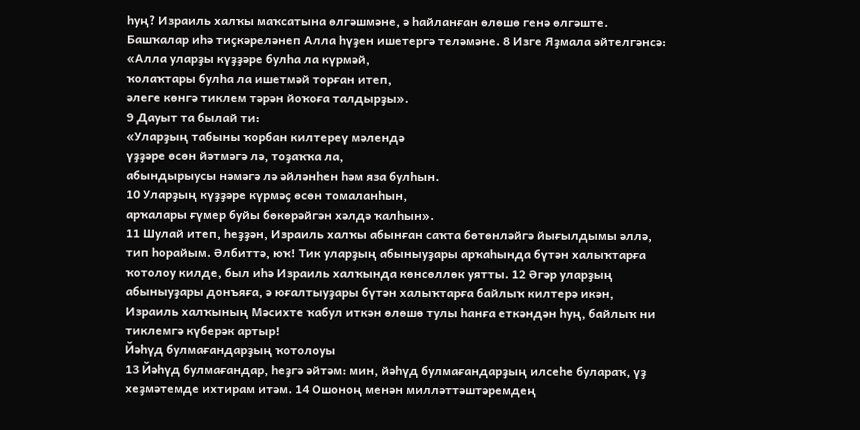һуң? Израиль халҡы маҡсатына өлгәшмәне, ә һайланған өлөшө генә өлгәште. Башҡалар иһә тиҫкәреләнеп Алла һүҙен ишетергә теләмәне. 8 Изге Яҙмала әйтелгәнсә:
«Алла уларҙы күҙҙәре булһа ла күрмәй,
ҡолаҡтары булһа ла ишетмәй торған итеп,
әлеге көнгә тиклем тәрән йоҡоға талдырҙы».
9 Дауыт та былай ти:
«Уларҙың табыны ҡорбан килтереү мәлендә
үҙҙәре өсөн йәтмәгә лә, тоҙаҡҡа ла,
абындырыусы нәмәгә лә әйләнһен һәм яза булһын.
10 Уларҙың күҙҙәре күрмәҫ өсөн томаланһын,
арҡалары ғүмер буйы бөкөрәйгән хәлдә ҡалһын».
11 Шулай итеп, һеҙҙән, Израиль халҡы абынған саҡта бөтөнләйгә йығылдымы әллә, тип һорайым. Әлбиттә, юҡ! Тик уларҙың абыныуҙары арҡаһында бүтән халыҡтарға ҡотолоу килде, был иһә Израиль халҡында көнсөллөк уятты. 12 Әгәр уларҙың абыныуҙары донъяға, ә юғалтыуҙары бүтән халыҡтарға байлыҡ килтерә икән, Израиль халҡының Мәсихте ҡабул иткән өлөшө тулы һанға еткәндән һуң, байлыҡ ни тиклемгә күберәк артыр!
Йәһүд булмағандарҙың ҡотолоуы
13 Йәһүд булмағандар, һеҙгә әйтәм: мин, йәһүд булмағандарҙың илсеһе булараҡ, үҙ хеҙмәтемде ихтирам итәм. 14 Ошоноң менән милләттәштәремдең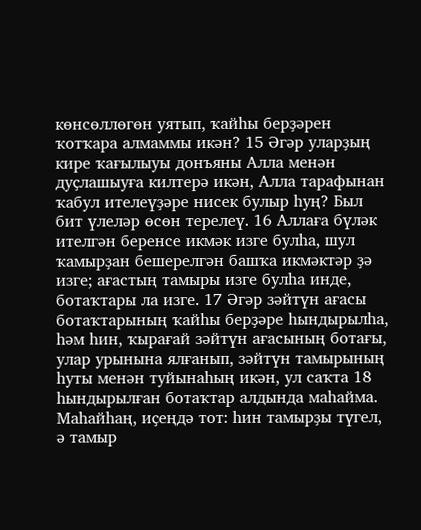көнсөллөгөн уятып, ҡайһы берҙәрен ҡотҡара алмаммы икән? 15 Әгәр уларҙың кире ҡағылыуы донъяны Алла менән дуҫлашыуға килтерә икән, Алла тарафынан ҡабул ителеүҙәре нисек булыр һуң? Был бит үлеләр өсөн терелеү. 16 Аллаға бүләк ителгән беренсе икмәк изге булһа, шул ҡамырҙан бешерелгән башҡа икмәктәр ҙә изге; ағастың тамыры изге булһа инде, ботаҡтары ла изге. 17 Әгәр зәйтүн ағасы ботаҡтарының ҡайһы берҙәре һындырылһа, һәм һин, ҡырағай зәйтүн ағасының ботағы, улар урынына ялғанып, зәйтүн тамырының һуты менән туйынаһың икән, ул саҡта 18 һындырылған ботаҡтар алдында маһайма. Маһайһаң, иҫеңдә тот: һин тамырҙы түгел, ә тамыр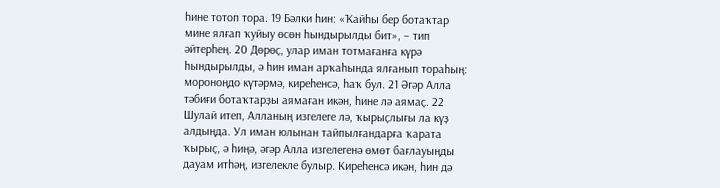һине тотоп тора. 19 Бәлки һин: «Ҡайһы бер ботаҡтар мине ялғап ҡуйыу өсөн һындырылды бит», – тип әйтерһең. 20 Дөрөҫ, улар иман тотмағанға күрә һындырылды, ә һин иман арҡаһында ялғанып тораһың: мороноңдо күтәрмә, киреһенсә, һаҡ бул. 21 Әгәр Алла тәбиғи ботаҡтарҙы аямаған икән, һине лә аямаҫ. 22 Шулай итеп, Алланың изгелеге лә, ҡырыҫлығы ла күҙ алдыңда. Ул иман юлынан тайпылғандарға ҡарата ҡырыҫ, ә һиңә, әгәр Алла изгелегенә өмөт бағлауыңды дауам итһәң, изгелекле булыр. Киреһенсә икән, һин дә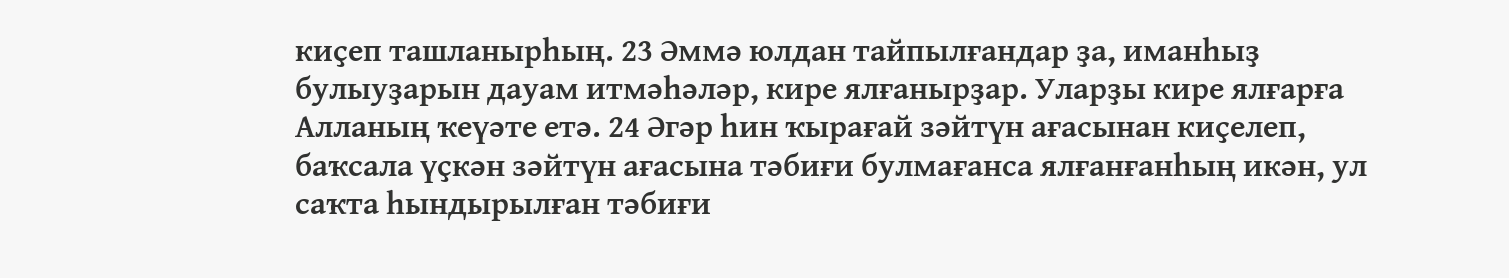киҫеп ташланырһың. 23 Әммә юлдан тайпылғандар ҙа, иманһыҙ булыуҙарын дауам итмәһәләр, кире ялғанырҙар. Уларҙы кире ялғарға Алланың ҡеүәте етә. 24 Әгәр һин ҡырағай зәйтүн ағасынан киҫелеп, баҡсала үҫкән зәйтүн ағасына тәбиғи булмағанса ялғанғанһың икән, ул саҡта һындырылған тәбиғи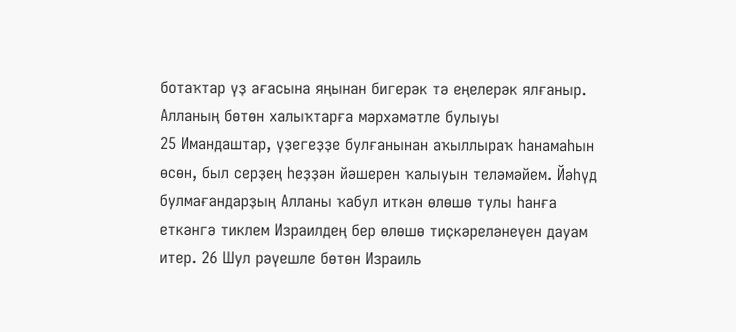ботаҡтар үҙ ағасына яңынан бигерәк тә еңелерәк ялғаныр.
Алланың бөтөн халыҡтарға мәрхәмәтле булыуы
25 Имандаштар, үҙегеҙҙе булғанынан аҡыллыраҡ һанамаһын өсөн, был серҙең һеҙҙән йәшерен ҡалыуын теләмәйем. Йәһүд булмағандарҙың Алланы ҡабул иткән өлөшө тулы һанға еткәнгә тиклем Израилдең бер өлөшө тиҫкәреләнеүен дауам итер. 26 Шул рәүешле бөтөн Израиль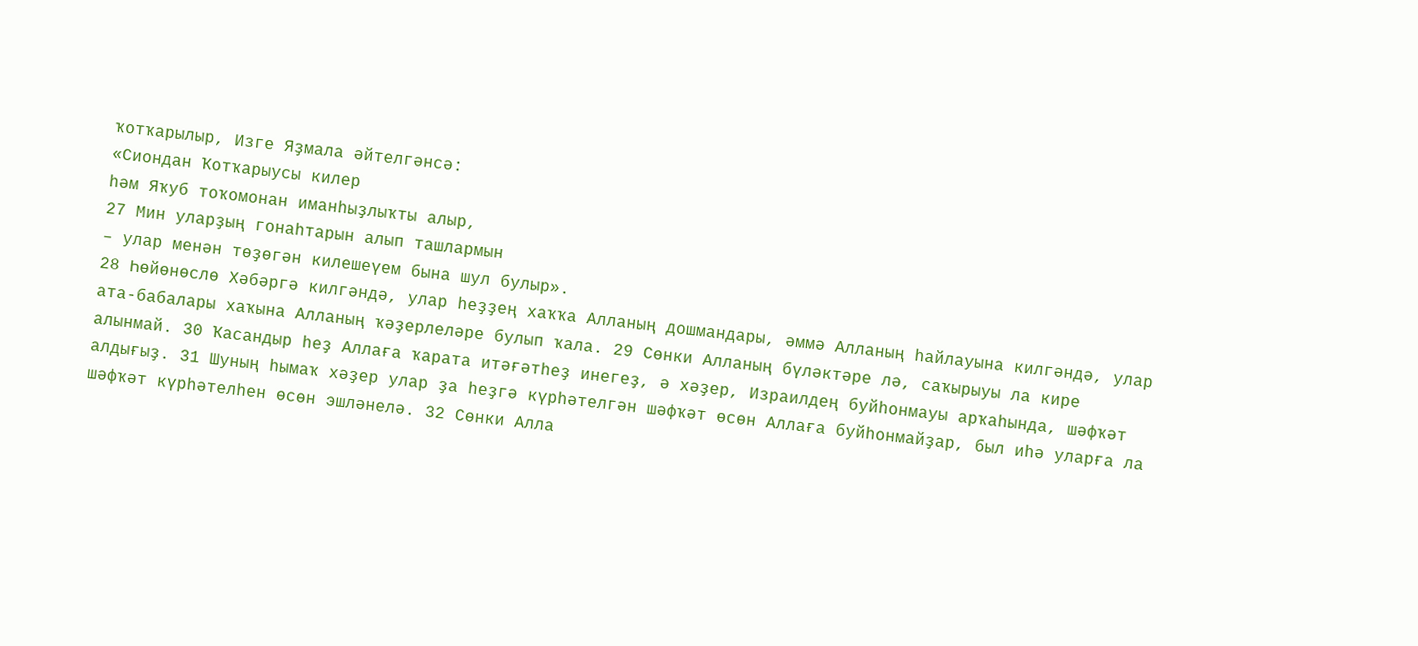ҡотҡарылыр, Изге Яҙмала әйтелгәнсә:
«Сиондан Ҡотҡарыусы килер
һәм Яҡуб тоҡомонан иманһыҙлыҡты алыр,
27 Мин уларҙың гонаһтарын алып ташлармын
– улар менән төҙөгән килешеүем бына шул булыр».
28 Һөйөнөслө Хәбәргә килгәндә, улар һеҙҙең хаҡҡа Алланың дошмандары, әммә Алланың һайлауына килгәндә, улар ата-бабалары хаҡына Алланың ҡәҙерлеләре булып ҡала. 29 Сөнки Алланың бүләктәре лә, саҡырыуы ла кире алынмай. 30 Ҡасандыр һеҙ Аллаға ҡарата итәғәтһеҙ инегеҙ, ә хәҙер, Израилдең буйһонмауы арҡаһында, шәфҡәт алдығыҙ. 31 Шуның һымаҡ хәҙер улар ҙа һеҙгә күрһәтелгән шәфҡәт өсөн Аллаға буйһонмайҙар, был иһә уларға ла шәфҡәт күрһәтелһен өсөн эшләнелә. 32 Сөнки Алла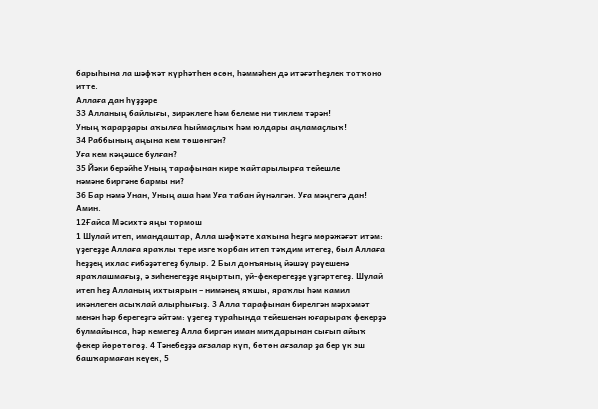барыһына ла шәфҡәт күрһәтһен өсөн, һәммәһен дә итәғәтһеҙлек тотҡоно итте.
Аллаға дан һүҙҙәре
33 Алланың байлығы, зирәклеге һәм белеме ни тиклем тәрән!
Уның ҡарарҙары аҡылға һыймаҫлыҡ һәм юлдары аңламаҫлыҡ!
34 Раббының аңына кем төшөнгән?
Уға кем кәңәшсе булған?
35 Йәки берәйһе Уның тарафынан кире ҡайтарылырға тейешле
нәмәне биргәне бармы ни?
36 Бар нәмә Унан, Уның аша һәм Уға табан йүнәлгән. Уға мәңгегә дан! Амин.
12Ғайса Мәсихтә яңы тормош
1 Шулай итеп, имандаштар, Алла шәфҡәте хаҡына һеҙгә мөрәжәғәт итәм: үҙегеҙҙе Аллаға яраҡлы тере изге ҡорбан итеп тәҡдим итегеҙ, был Аллаға һеҙҙең ихлас ғибәҙәтегеҙ булыр. 2 Был донъяның йәшәү рәүешенә яраҡлашмағыҙ, ә зиһенегеҙҙе яңыртып, уй-фекерегеҙҙе үҙгәртегеҙ. Шулай итеп һеҙ Алланың ихтыярын – нимәнең яҡшы, яраҡлы һәм камил икәнлеген асыҡлай алырһығыҙ. 3 Алла тарафынан бирелгән мәрхәмәт менән һәр берегеҙгә әйтәм: үҙегеҙ тураһында тейешенән юғарыраҡ фекерҙә булмайынса, һәр кемегеҙ Алла биргән иман миҡдарынан сығып айыҡ фекер йөрөтөгөҙ. 4 Тәнебеҙҙә ағзалар күп, бөтөн ағзалар ҙа бер үк эш башҡармаған кеүек, 5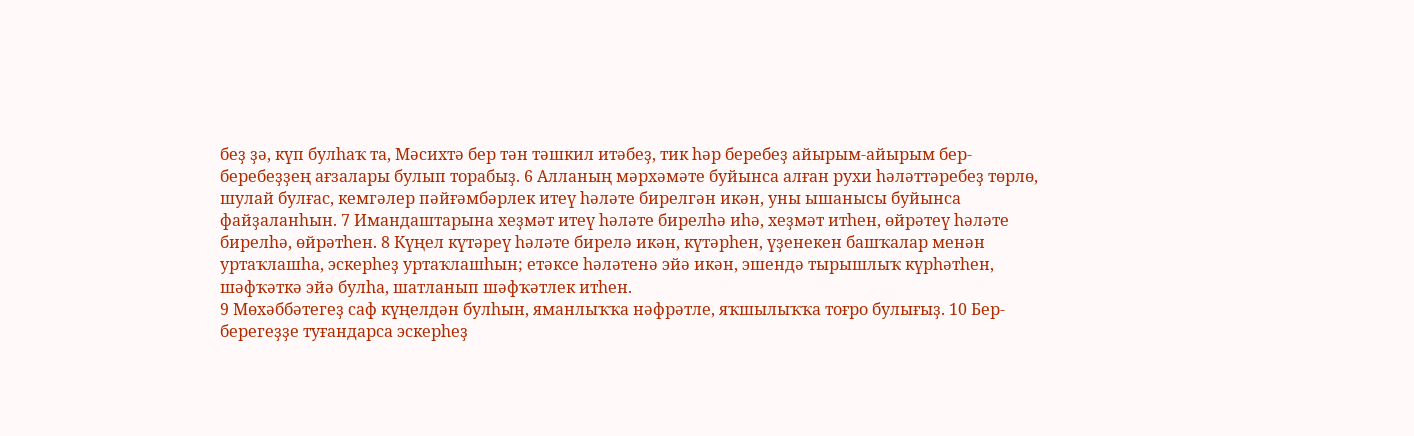беҙ ҙә, күп булһаҡ та, Мәсихтә бер тән тәшкил итәбеҙ, тик һәр беребеҙ айырым-айырым бер-беребеҙҙең ағзалары булып торабыҙ. 6 Алланың мәрхәмәте буйынса алған рухи һәләттәребеҙ төрлө, шулай булғас, кемгәлер пәйғәмбәрлек итеү һәләте бирелгән икән, уны ышанысы буйынса файҙаланһын. 7 Имандаштарына хеҙмәт итеү һәләте бирелһә иһә, хеҙмәт итһен, өйрәтеү һәләте бирелһә, өйрәтһен. 8 Күңел күтәреү һәләте бирелә икән, күтәрһен, үҙенекен башҡалар менән уртаҡлашһа, эскерһеҙ уртаҡлашһын; етәксе һәләтенә эйә икән, эшендә тырышлыҡ күрһәтһен, шәфҡәткә эйә булһа, шатланып шәфҡәтлек итһен.
9 Мөхәббәтегеҙ саф күңелдән булһын, яманлыҡҡа нәфрәтле, яҡшылыҡҡа тоғро булығыҙ. 10 Бер-берегеҙҙе туғандарса эскерһеҙ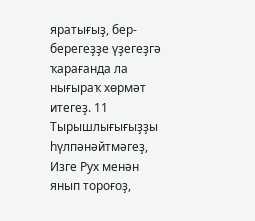яратығыҙ, бер-берегеҙҙе үҙегеҙгә ҡарағанда ла нығыраҡ хөрмәт итегеҙ. 11 Тырышлығығыҙҙы һүлпәнәйтмәгеҙ, Изге Рух менән янып тороғоҙ,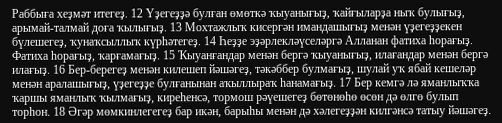Раббыға хеҙмәт итегеҙ. 12 Үҙегеҙҙә булған өмөткә ҡыуанығыҙ, ҡайғыларҙа ныҡ булығыҙ, арымай-талмай доға ҡылығыҙ. 13 Мохтажлыҡ кисергән имандашығыҙ менән үҙегеҙҙекен бүлешегеҙ, ҡунаҡсыллыҡ күрһәтегеҙ. 14 Һеҙҙе эҙәрлекләүселәргә Алланан фатиха һорағыҙ. Фатиха һорағыҙ, ҡарғамағыҙ. 15 Ҡыуанғандар менән бергә ҡыуанығыҙ, илағандар менән бергә илағыҙ. 16 Бер-берегеҙ менән килешеп йәшәгеҙ, тәкәббер булмағыҙ, шулай уҡ ябай кешеләр менән аралашығыҙ, үҙегеҙҙе булғанынан аҡыллыраҡ һанамағыҙ. 17 Бер кемгә лә яманлыҡҡа ҡаршы яманлыҡ ҡылмағыҙ, киреһенсә, тормош рәүешегеҙ бөтөнөһө өсөн дә өлгө булып торһон. 18 Әгәр мөмкинлегегеҙ бар икән, барыһы менән дә хәлегеҙҙән килгәнсә татыу йәшәгеҙ.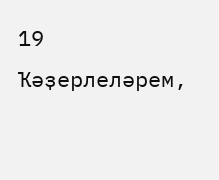19 Ҡәҙерлеләрем,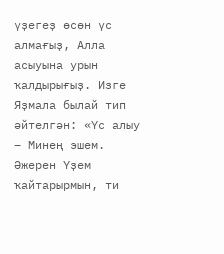үҙегеҙ өсөн үс алмағыҙ, Алла асыуына урын ҡалдырығыҙ. Изге Яҙмала былай тип әйтелгән: «Үс алыу – Минең эшем. Әжерен Үҙем ҡайтарырмын, ти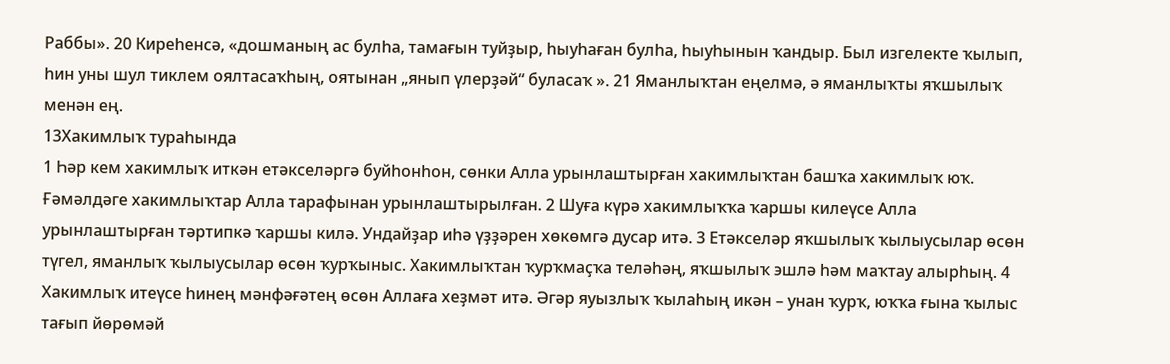Раббы». 20 Киреһенсә, «дошманың ас булһа, тамағын туйҙыр, һыуһаған булһа, һыуһынын ҡандыр. Был изгелекте ҡылып, һин уны шул тиклем оялтасаҡһың, оятынан „янып үлерҙәй“ буласаҡ ». 21 Яманлыҡтан еңелмә, ә яманлыҡты яҡшылыҡ менән ең.
13Хакимлыҡ тураһында
1 Һәр кем хакимлыҡ иткән етәкселәргә буйһонһон, сөнки Алла урынлаштырған хакимлыҡтан башҡа хакимлыҡ юҡ. Ғәмәлдәге хакимлыҡтар Алла тарафынан урынлаштырылған. 2 Шуға күрә хакимлыҡҡа ҡаршы килеүсе Алла урынлаштырған тәртипкә ҡаршы килә. Ундайҙар иһә үҙҙәрен хөкөмгә дусар итә. 3 Етәкселәр яҡшылыҡ ҡылыусылар өсөн түгел, яманлыҡ ҡылыусылар өсөн ҡурҡыныс. Хакимлыҡтан ҡурҡмаҫҡа теләһәң, яҡшылыҡ эшлә һәм маҡтау алырһың. 4 Хакимлыҡ итеүсе һинең мәнфәғәтең өсөн Аллаға хеҙмәт итә. Әгәр яуызлыҡ ҡылаһың икән – унан ҡурҡ, юҡҡа ғына ҡылыс тағып йөрөмәй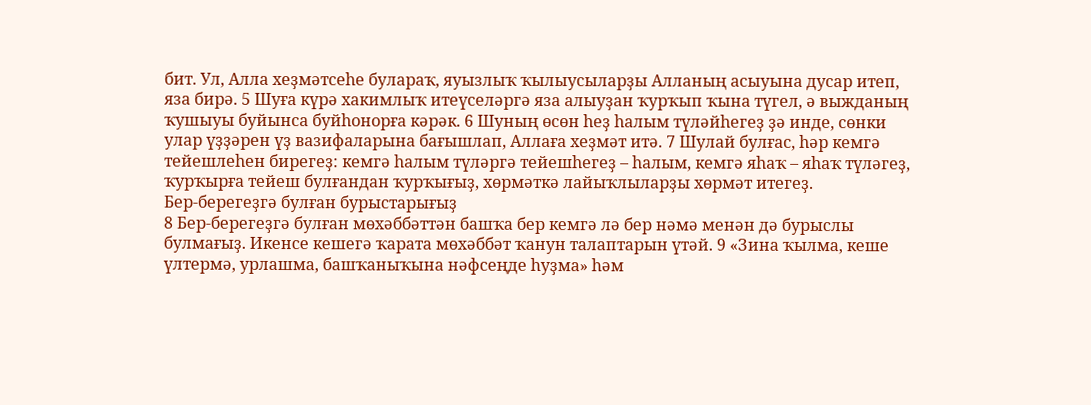бит. Ул, Алла хеҙмәтсеһе булараҡ, яуызлыҡ ҡылыусыларҙы Алланың асыуына дусар итеп, яза бирә. 5 Шуға күрә хакимлыҡ итеүселәргә яза алыуҙан ҡурҡып ҡына түгел, ә выжданың ҡушыуы буйынса буйһонорға кәрәк. 6 Шуның өсөн һеҙ һалым түләйһегеҙ ҙә инде, сөнки улар үҙҙәрен үҙ вазифаларына бағышлап, Аллаға хеҙмәт итә. 7 Шулай булғас, һәр кемгә тейешлеһен бирегеҙ: кемгә һалым түләргә тейешһегеҙ – һалым, кемгә яһаҡ – яһаҡ түләгеҙ, ҡурҡырға тейеш булғандан ҡурҡығыҙ, хөрмәткә лайыҡлыларҙы хөрмәт итегеҙ.
Бер-берегеҙгә булған бурыстарығыҙ
8 Бер-берегеҙгә булған мөхәббәттән башҡа бер кемгә лә бер нәмә менән дә бурыслы булмағыҙ. Икенсе кешегә ҡарата мөхәббәт ҡанун талаптарын үтәй. 9 «Зина ҡылма, кеше үлтермә, урлашма, башҡаныҡына нәфсеңде һуҙма» һәм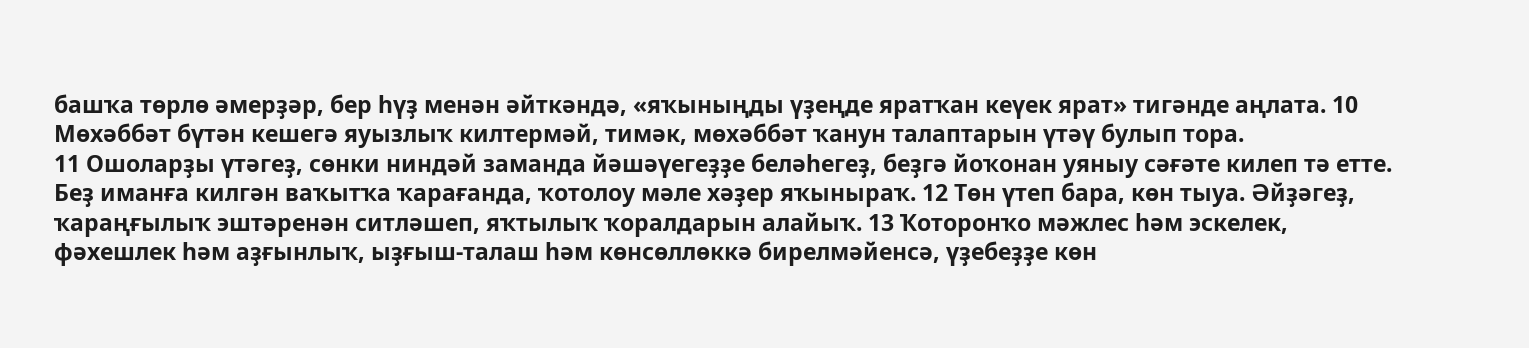башҡа төрлө әмерҙәр, бер һүҙ менән әйткәндә, «яҡыныңды үҙеңде яратҡан кеүек ярат» тигәнде аңлата. 10 Мөхәббәт бүтән кешегә яуызлыҡ килтермәй, тимәк, мөхәббәт ҡанун талаптарын үтәү булып тора.
11 Ошоларҙы үтәгеҙ, сөнки ниндәй заманда йәшәүегеҙҙе беләһегеҙ, беҙгә йоҡонан уяныу сәғәте килеп тә етте. Беҙ иманға килгән ваҡытҡа ҡарағанда, ҡотолоу мәле хәҙер яҡыныраҡ. 12 Төн үтеп бара, көн тыуа. Әйҙәгеҙ, ҡараңғылыҡ эштәренән ситләшеп, яҡтылыҡ ҡоралдарын алайыҡ. 13 Ҡоторонҡо мәжлес һәм эскелек, фәхешлек һәм аҙғынлыҡ, ыҙғыш-талаш һәм көнсөллөккә бирелмәйенсә, үҙебеҙҙе көн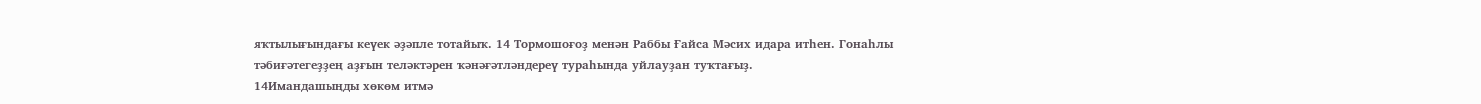яҡтылығындағы кеүек әҙәпле тотайыҡ. 14 Тормошоғоҙ менән Раббы Ғайса Мәсих идара итһен. Гонаһлы тәбиғәтегеҙҙең аҙғын теләктәрен ҡәнәғәтләндереү тураһында уйлауҙан туҡтағыҙ.
14Имандашыңды хөкөм итмә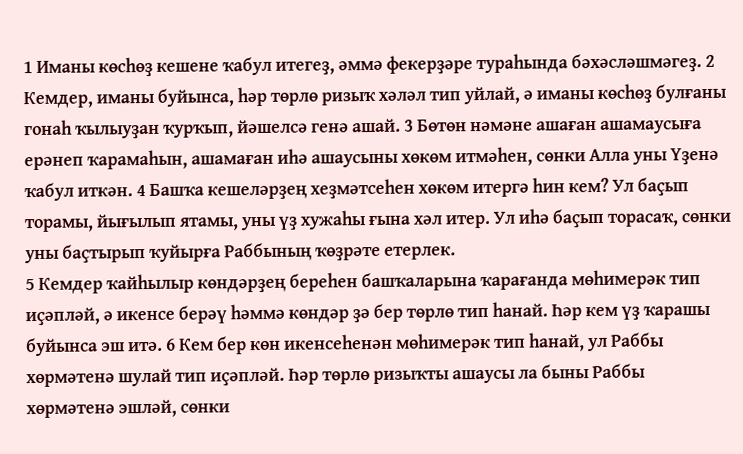1 Иманы көсһөҙ кешене ҡабул итегеҙ, әммә фекерҙәре тураһында бәхәсләшмәгеҙ. 2 Кемдер, иманы буйынса, һәр төрлө ризыҡ хәләл тип уйлай, ә иманы көсһөҙ булғаны гонаһ ҡылыуҙан ҡурҡып, йәшелсә генә ашай. 3 Бөтөн нәмәне ашаған ашамаусыға ерәнеп ҡарамаһын, ашамаған иһә ашаусыны хөкөм итмәһен, сөнки Алла уны Үҙенә ҡабул иткән. 4 Башҡа кешеләрҙең хеҙмәтсеһен хөкөм итергә һин кем? Ул баҫып торамы, йығылып ятамы, уны үҙ хужаһы ғына хәл итер. Ул иһә баҫып торасаҡ, сөнки уны баҫтырып ҡуйырға Раббының ҡөҙрәте етерлек.
5 Кемдер ҡайһылыр көндәрҙең береһен башҡаларына ҡарағанда мөһимерәк тип иҫәпләй, ә икенсе берәү һәммә көндәр ҙә бер төрлө тип һанай. Һәр кем үҙ ҡарашы буйынса эш итә. 6 Кем бер көн икенсеһенән мөһимерәк тип һанай, ул Раббы хөрмәтенә шулай тип иҫәпләй. Һәр төрлө ризыҡты ашаусы ла быны Раббы хөрмәтенә эшләй, сөнки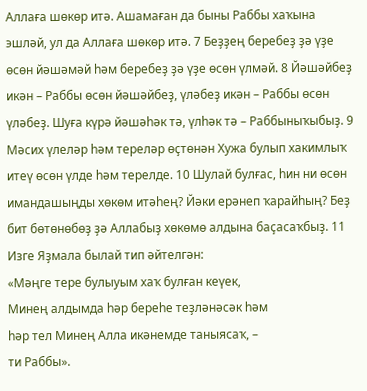Аллаға шөкөр итә. Ашамаған да быны Раббы хаҡына эшләй, ул да Аллаға шөкөр итә. 7 Беҙҙең беребеҙ ҙә үҙе өсөн йәшәмәй һәм беребеҙ ҙә үҙе өсөн үлмәй. 8 Йәшәйбеҙ икән – Раббы өсөн йәшәйбеҙ, үләбеҙ икән – Раббы өсөн үләбеҙ. Шуға күрә йәшәһәк тә, үлһәк тә – Раббыныҡыбыҙ. 9 Мәсих үлеләр һәм тереләр өҫтөнән Хужа булып хакимлыҡ итеү өсөн үлде һәм терелде. 10 Шулай булғас, һин ни өсөн имандашыңды хөкөм итәһең? Йәки ерәнеп ҡарайһың? Беҙ бит бөтөнөбөҙ ҙә Аллабыҙ хөкөмө алдына баҫасаҡбыҙ. 11 Изге Яҙмала былай тип әйтелгән:
«Мәңге тере булыуым хаҡ булған кеүек,
Минең алдымда һәр береһе теҙләнәсәк һәм
һәр тел Минең Алла икәнемде таныясаҡ, –
ти Раббы».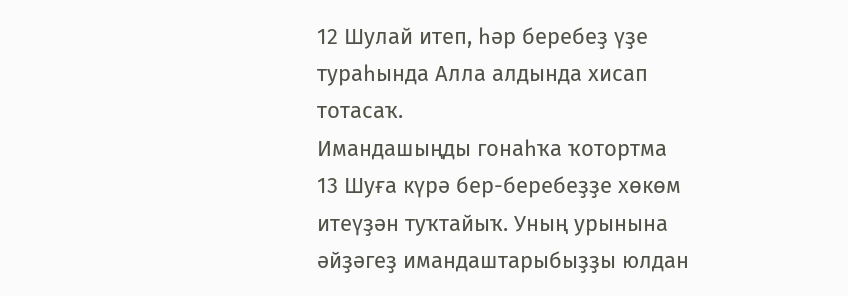12 Шулай итеп, һәр беребеҙ үҙе тураһында Алла алдында хисап тотасаҡ.
Имандашыңды гонаһҡа ҡотортма
13 Шуға күрә бер-беребеҙҙе хөкөм итеүҙән туҡтайыҡ. Уның урынына әйҙәгеҙ имандаштарыбыҙҙы юлдан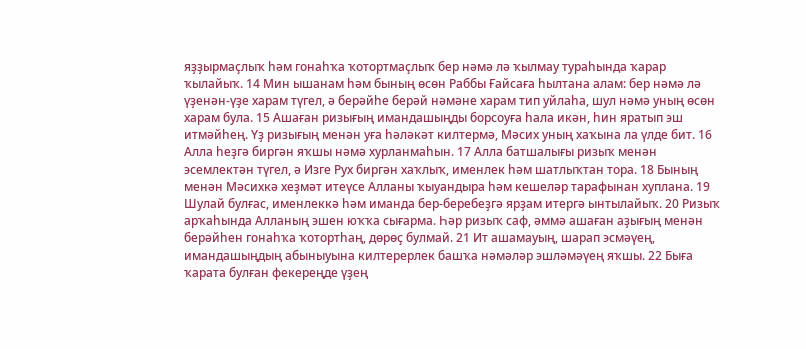яҙҙырмаҫлыҡ һәм гонаһҡа ҡотортмаҫлыҡ бер нәмә лә ҡылмау тураһында ҡарар ҡылайыҡ. 14 Мин ышанам һәм бының өсөн Раббы Ғайсаға һылтана алам: бер нәмә лә үҙенән-үҙе харам түгел, ә берәйһе берәй нәмәне харам тип уйлаһа, шул нәмә уның өсөн харам була. 15 Ашаған ризығың имандашыңды борсоуға һала икән, һин яратып эш итмәйһең. Үҙ ризығың менән уға һәләкәт килтермә, Мәсих уның хаҡына ла үлде бит. 16 Алла һеҙгә биргән яҡшы нәмә хурланмаһын. 17 Алла батшалығы ризыҡ менән эсемлектән түгел, ә Изге Рух биргән хаҡлыҡ, именлек һәм шатлыҡтан тора. 18 Бының менән Мәсихкә хеҙмәт итеүсе Алланы ҡыуандыра һәм кешеләр тарафынан хуплана. 19 Шулай булғас, именлеккә һәм иманда бер-беребеҙгә ярҙам итергә ынтылайыҡ. 20 Ризыҡ арҡаһында Алланың эшен юҡҡа сығарма. Һәр ризыҡ саф, әммә ашаған аҙығың менән берәйһен гонаһҡа ҡотортһаң, дөрөҫ булмай. 21 Ит ашамауың, шарап эсмәүең, имандашыңдың абыныуына килтерерлек башҡа нәмәләр эшләмәүең яҡшы. 22 Быға ҡарата булған фекереңде үҙең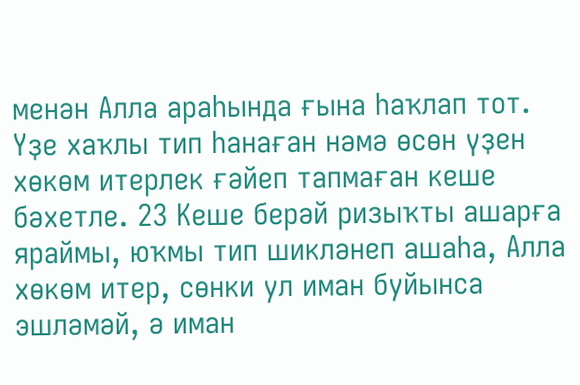менән Алла араһында ғына һаҡлап тот. Үҙе хаҡлы тип һанаған нәмә өсөн үҙен хөкөм итерлек ғәйеп тапмаған кеше бәхетле. 23 Кеше берәй ризыҡты ашарға яраймы, юҡмы тип шикләнеп ашаһа, Алла хөкөм итер, сөнки ул иман буйынса эшләмәй, ә иман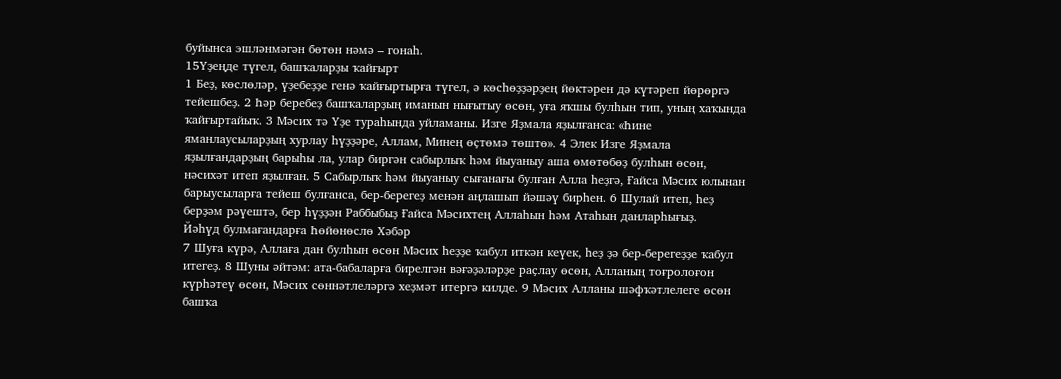буйынса эшләнмәгән бөтөн нәмә – гонаһ.
15Үҙеңде түгел, башҡаларҙы ҡайғырт
1 Беҙ, көслөләр, үҙебеҙҙе генә ҡайғыртырға түгел, ә көсһөҙҙәрҙең йөктәрен дә күтәреп йөрөргә тейешбеҙ. 2 Һәр беребеҙ башҡаларҙың иманын нығытыу өсөн, уға яҡшы булһын тип, уның хаҡында ҡайғыртайыҡ. 3 Мәсих тә Үҙе тураһында уйламаны. Изге Яҙмала яҙылғанса: «Һине яманлаусыларҙың хурлау һүҙҙәре, Аллам, Минең өҫтөмә төштө». 4 Элек Изге Яҙмала яҙылғандарҙың барыһы ла, улар биргән сабырлыҡ һәм йыуаныу аша өмөтөбөҙ булһын өсөн, нәсихәт итеп яҙылған. 5 Сабырлыҡ һәм йыуаныу сығанағы булған Алла һеҙгә, Ғайса Мәсих юлынан барыусыларға тейеш булғанса, бер-берегеҙ менән аңлашып йәшәү бирһен. 6 Шулай итеп, һеҙ берҙәм рәүештә, бер һүҙҙән Раббыбыҙ Ғайса Мәсихтең Аллаһын һәм Атаһын данларһығыҙ.
Йәһүд булмағандарға Һөйөнөслө Хәбәр
7 Шуға күрә, Аллаға дан булһын өсөн Мәсих һеҙҙе ҡабул иткән кеүек, һеҙ ҙә бер-берегеҙҙе ҡабул итегеҙ. 8 Шуны әйтәм: ата-бабаларға бирелгән вәғәҙәләрҙе раҫлау өсөн, Алланың тоғролоғон күрһәтеү өсөн, Мәсих сөннәтлеләргә хеҙмәт итергә килде. 9 Мәсих Алланы шәфҡәтлелеге өсөн башҡа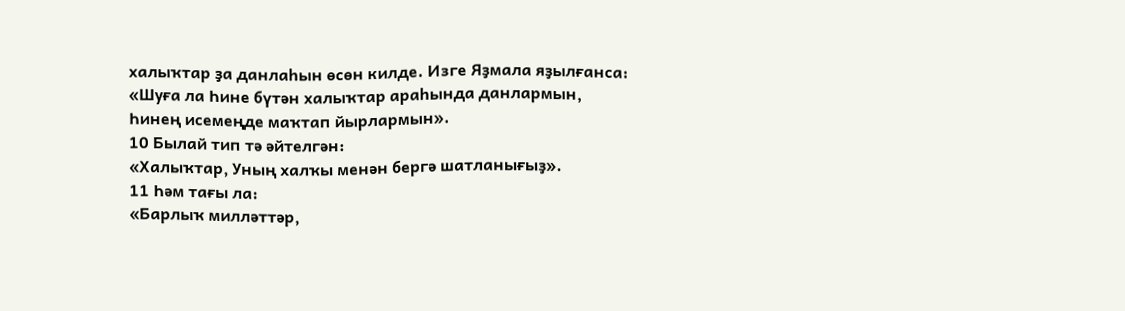халыҡтар ҙа данлаһын өсөн килде. Изге Яҙмала яҙылғанса:
«Шуға ла Һине бүтән халыҡтар араһында данлармын,
Һинең исемеңде маҡтап йырлармын».
10 Былай тип тә әйтелгән:
«Халыҡтар, Уның халҡы менән бергә шатланығыҙ».
11 Һәм тағы ла:
«Барлыҡ милләттәр,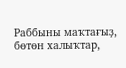Раббыны маҡтағыҙ,
бөтөн халыҡтар,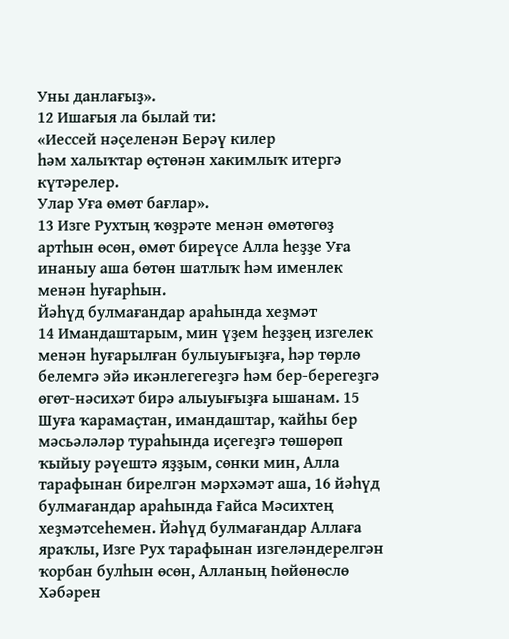Уны данлағыҙ».
12 Ишағыя ла былай ти:
«Иессей нәҫеленән Берәү килер
һәм халыҡтар өҫтөнән хакимлыҡ итергә күтәрелер.
Улар Уға өмөт бағлар».
13 Изге Рухтың ҡөҙрәте менән өмөтөгөҙ артһын өсөн, өмөт биреүсе Алла һеҙҙе Уға инаныу аша бөтөн шатлыҡ һәм именлек менән һуғарһын.
Йәһүд булмағандар араһында хеҙмәт
14 Имандаштарым, мин үҙем һеҙҙең изгелек менән һуғарылған булыуығыҙға, һәр төрлө белемгә эйә икәнлегегеҙгә һәм бер-берегеҙгә өгөт-нәсихәт бирә алыуығыҙға ышанам. 15 Шуға ҡарамаҫтан, имандаштар, ҡайһы бер мәсьәләләр тураһында иҫегеҙгә төшөрөп ҡыйыу рәүештә яҙҙым, сөнки мин, Алла тарафынан бирелгән мәрхәмәт аша, 16 йәһүд булмағандар араһында Ғайса Мәсихтең хеҙмәтсеһемен. Йәһүд булмағандар Аллаға яраҡлы, Изге Рух тарафынан изгеләндерелгән ҡорбан булһын өсөн, Алланың Һөйөнөслө Хәбәрен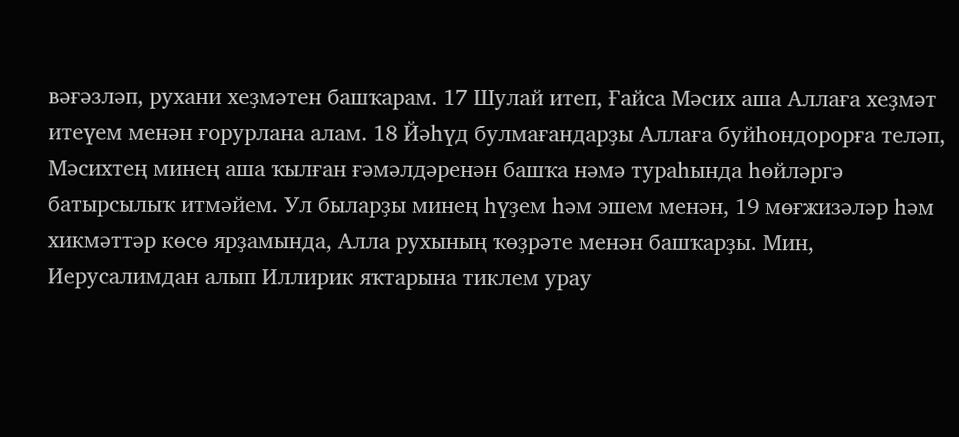вәғәзләп, рухани хеҙмәтен башҡарам. 17 Шулай итеп, Ғайса Мәсих аша Аллаға хеҙмәт итеүем менән ғорурлана алам. 18 Йәһүд булмағандарҙы Аллаға буйһондорорға теләп, Мәсихтең минең аша ҡылған ғәмәлдәренән башҡа нәмә тураһында һөйләргә батырсылыҡ итмәйем. Ул быларҙы минең һүҙем һәм эшем менән, 19 мөғжизәләр һәм хикмәттәр көсө ярҙамында, Алла рухының ҡөҙрәте менән башҡарҙы. Мин, Иерусалимдан алып Иллирик яҡтарына тиклем урау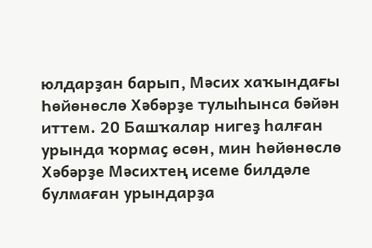юлдарҙан барып, Мәсих хаҡындағы Һөйөнөслө Хәбәрҙе тулыһынса бәйән иттем. 20 Башҡалар нигеҙ һалған урында ҡормаҫ өсөн, мин Һөйөнөслө Хәбәрҙе Мәсихтең исеме билдәле булмаған урындарҙа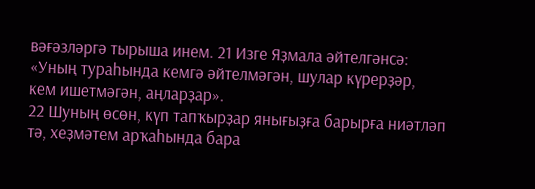вәғәзләргә тырыша инем. 21 Изге Яҙмала әйтелгәнсә:
«Уның тураһында кемгә әйтелмәгән, шулар күрерҙәр,
кем ишетмәгән, аңларҙар».
22 Шуның өсөн, күп тапҡырҙар янығыҙға барырға ниәтләп тә, хеҙмәтем арҡаһында бара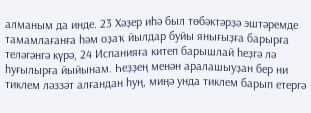алманым да инде. 23 Хәҙер иһә был төбәктәрҙә эштәремде тамамлағанға һәм оҙаҡ йылдар буйы янығыҙға барырға теләгәнгә күрә, 24 Испанияға китеп барышлай һеҙгә лә һуғылырға йыйынам. Һеҙҙең менән аралашыуҙан бер ни тиклем ләззәт алғандан һуң, миңә унда тиклем барып етергә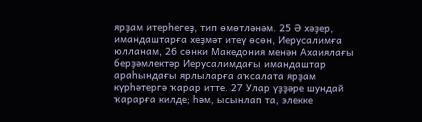ярҙам итерһегеҙ, тип өмөтләнәм. 25 Ә хәҙер, имандаштарға хеҙмәт итеү өсөн, Иерусалимға юлланам, 26 сөнки Македония менән Ахаиялағы берҙәмлектәр Иерусалимдағы имандаштар араһындағы ярлыларға аҡсалата ярҙам күрһәтергә ҡарар итте. 27 Улар үҙҙәре шундай ҡарарға килде; һәм, ысынлап та, элекке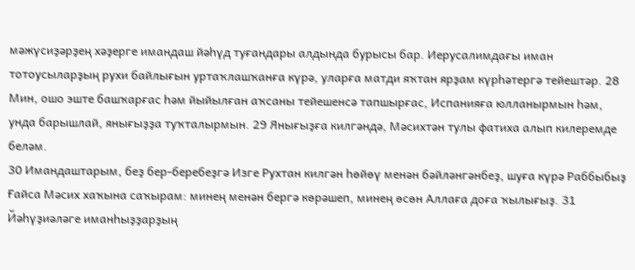мәжүсиҙәрҙең хәҙерге имандаш йәһүд туғандары алдында бурысы бар. Иерусалимдағы иман тотоусыларҙың рухи байлығын уртаҡлашҡанға күрә, уларға матди яҡтан ярҙам күрһәтергә тейештәр. 28 Мин, ошо эште башҡарғас һәм йыйылған аҡсаны тейешенсә тапшырғас, Испанияға юлланырмын һәм, унда барышлай, янығыҙҙа туҡталырмын. 29 Янығыҙға килгәндә, Мәсихтән тулы фатиха алып килеремде беләм.
30 Имандаштарым, беҙ бер-беребеҙгә Изге Рухтан килгән һөйөү менән бәйләнгәнбеҙ, шуға күрә Раббыбыҙ Ғайса Мәсих хаҡына саҡырам: минең менән бергә көрәшеп, минең өсөн Аллаға доға ҡылығыҙ. 31 Йәһүҙиәләге иманһыҙҙарҙың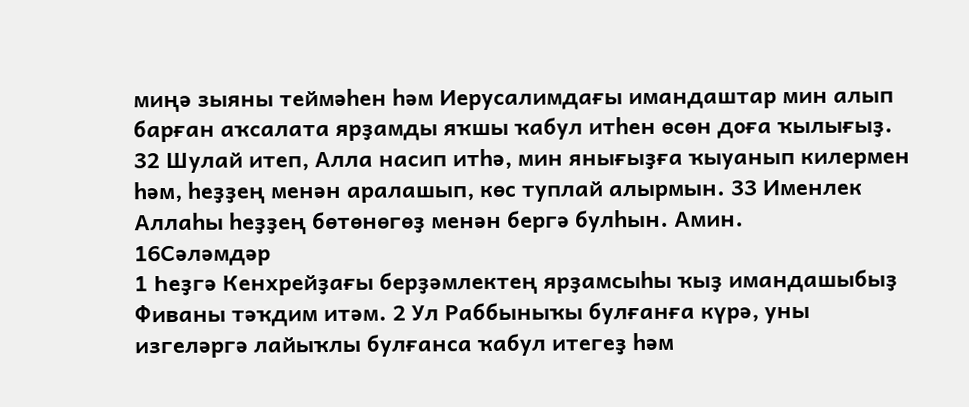миңә зыяны теймәһен һәм Иерусалимдағы имандаштар мин алып барған аҡсалата ярҙамды яҡшы ҡабул итһен өсөн доға ҡылығыҙ. 32 Шулай итеп, Алла насип итһә, мин янығыҙға ҡыуанып килермен һәм, һеҙҙең менән аралашып, көс туплай алырмын. 33 Именлек Аллаһы һеҙҙең бөтөнөгөҙ менән бергә булһын. Амин.
16Сәләмдәр
1 Һеҙгә Кенхрейҙағы берҙәмлектең ярҙамсыһы ҡыҙ имандашыбыҙ Фиваны тәҡдим итәм. 2 Ул Раббыныҡы булғанға күрә, уны изгеләргә лайыҡлы булғанса ҡабул итегеҙ һәм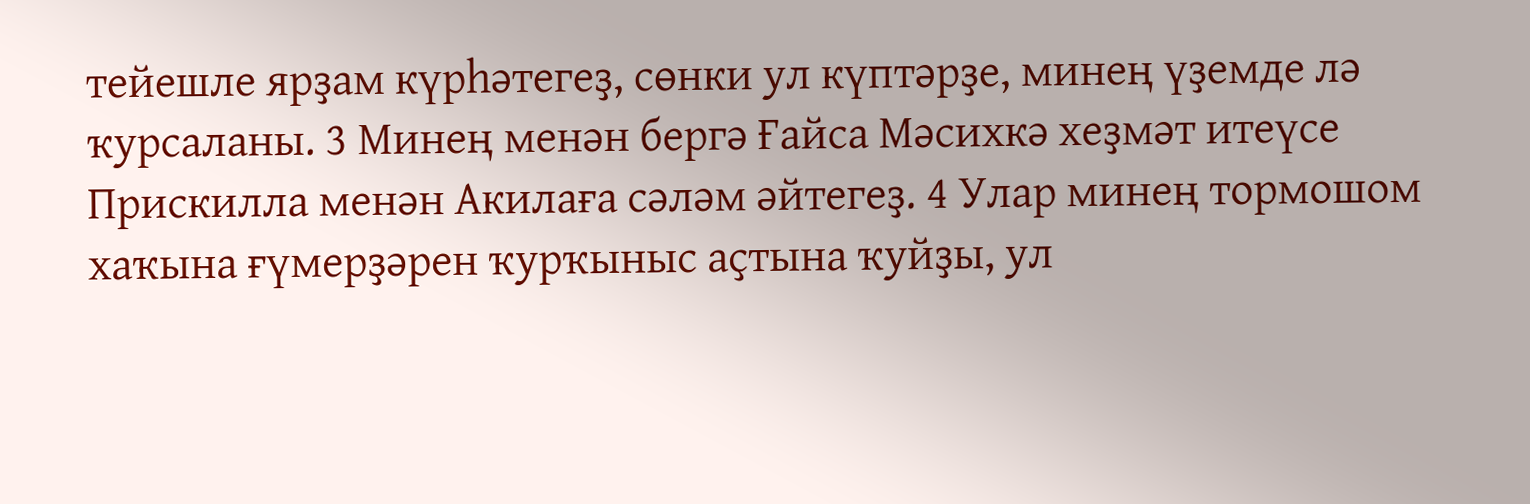тейешле ярҙам күрһәтегеҙ, сөнки ул күптәрҙе, минең үҙемде лә ҡурсаланы. 3 Минең менән бергә Ғайса Мәсихкә хеҙмәт итеүсе Прискилла менән Акилаға сәләм әйтегеҙ. 4 Улар минең тормошом хаҡына ғүмерҙәрен ҡурҡыныс аҫтына ҡуйҙы, ул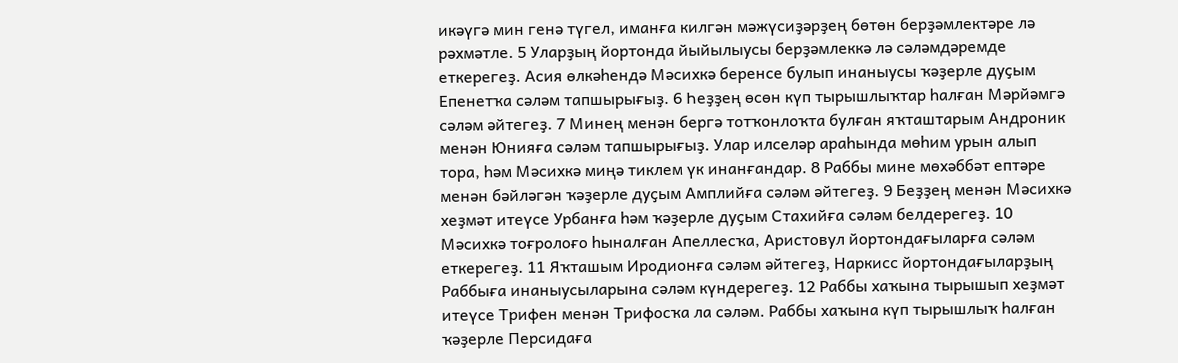икәүгә мин генә түгел, иманға килгән мәжүсиҙәрҙең бөтөн берҙәмлектәре лә рәхмәтле. 5 Уларҙың йортонда йыйылыусы берҙәмлеккә лә сәләмдәремде еткерегеҙ. Асия өлкәһендә Мәсихкә беренсе булып инаныусы ҡәҙерле дуҫым Епенетҡа сәләм тапшырығыҙ. 6 Һеҙҙең өсөн күп тырышлыҡтар һалған Мәрйәмгә сәләм әйтегеҙ. 7 Минең менән бергә тотҡонлоҡта булған яҡташтарым Андроник менән Юнияға сәләм тапшырығыҙ. Улар илселәр араһында мөһим урын алып тора, һәм Мәсихкә миңә тиклем үк инанғандар. 8 Раббы мине мөхәббәт ептәре менән бәйләгән ҡәҙерле дуҫым Амплийға сәләм әйтегеҙ. 9 Беҙҙең менән Мәсихкә хеҙмәт итеүсе Урбанға һәм ҡәҙерле дуҫым Стахийға сәләм белдерегеҙ. 10 Мәсихкә тоғролоғо һыналған Апеллесҡа, Аристовул йортондағыларға сәләм еткерегеҙ. 11 Яҡташым Иродионға сәләм әйтегеҙ, Наркисс йортондағыларҙың Раббыға инаныусыларына сәләм күндерегеҙ. 12 Раббы хаҡына тырышып хеҙмәт итеүсе Трифен менән Трифосҡа ла сәләм. Раббы хаҡына күп тырышлыҡ һалған ҡәҙерле Персидаға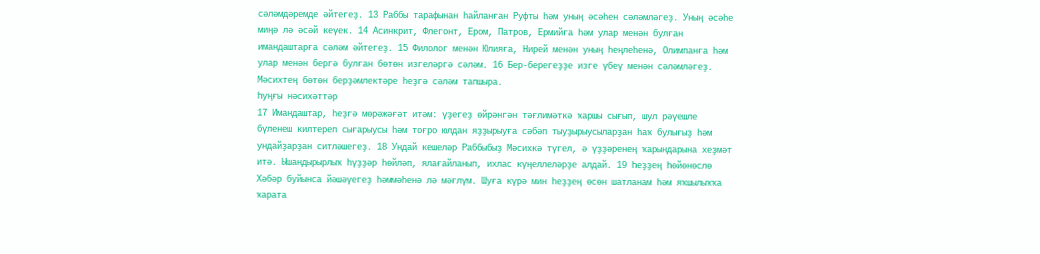сәләмдәремде әйтегеҙ. 13 Раббы тарафынан һайланған Руфты һәм уның әсәһен сәләмләгеҙ. Уның әсәһе миңә лә әсәй кеүек. 14 Асинкрит, Флегонт, Ером, Патров, Ермийға һәм улар менән булған имандаштарға сәләм әйтегеҙ. 15 Филолог менән Юлияға, Нирей менән уның һеңлеһенә, Олимпанға һәм улар менән бергә булған бөтөн изгеләргә сәләм. 16 Бер-берегеҙҙе изге үбеү менән сәләмләгеҙ. Мәсихтең бөтөн берҙәмлектәре һеҙгә сәләм тапшыра.
Һуңғы нәсихәттәр
17 Имандаштар, һеҙгә мөрәжәғәт итәм: үҙегеҙ өйрәнгән тәғлимәткә ҡаршы сығып, шул рәүешле бүленеш килтереп сығарыусы һәм тоғро юлдан яҙҙырыуға сәбәп тыуҙырыусыларҙан һаҡ булығыҙ һәм ундайҙарҙан ситләшегеҙ. 18 Ундай кешеләр Раббыбыҙ Мәсихкә түгел, ә үҙҙәренең ҡарындарына хеҙмәт итә. Ышандырырлыҡ һүҙҙәр һөйләп, ялағайланып, ихлас күңеллеләрҙе алдай. 19 Һеҙҙең Һөйөнөслө Хәбәр буйынса йәшәүегеҙ һәммәһенә лә мәғлүм. Шуға күрә мин һеҙҙең өсөн шатланам һәм яҡшылыҡҡа ҡарата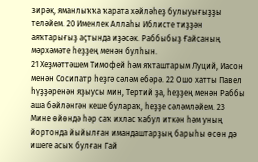зирәк, яманлыҡҡа ҡарата хәйләһеҙ булыуығыҙҙы теләйем. 20 Именлек Аллаһы Иблисте тиҙҙән аяҡтарығыҙ аҫтында иҙәсәк. Раббыбыҙ Ғайсаның мәрхәмәте һеҙҙең менән булһын.
21 Хеҙмәттәшем Тимофей һәм яҡташтарым Луций, Иасон менән Сосипатр һеҙгә сәләм ебәрә. 22 Ошо хатты Павел һүҙҙәренән яҙыусы мин, Тертий ҙа, һеҙҙең менән Раббы аша бәйләнгән кеше булараҡ, һеҙҙе сәләмләйем. 23 Мине өйөндә һәр саҡ ихлас ҡабул иткән һәм уның йортонда йыйылған имандаштарҙың барыһы өсөн дә ишеге асыҡ булған Гай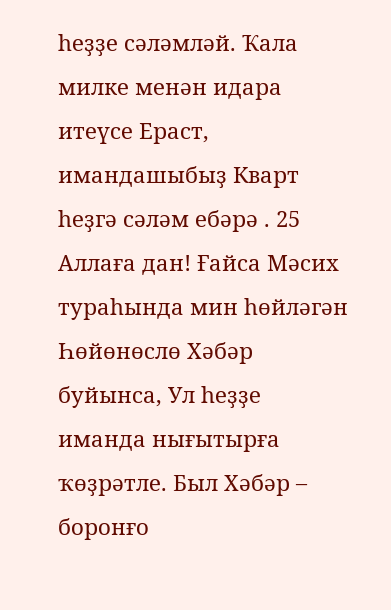һеҙҙе сәләмләй. Ҡала милке менән идара итеүсе Ераст, имандашыбыҙ Кварт һеҙгә сәләм ебәрә . 25 Аллаға дан! Ғайса Мәсих тураһында мин һөйләгән Һөйөнөслө Хәбәр буйынса, Ул һеҙҙе иманда нығытырға ҡөҙрәтле. Был Хәбәр – боронғо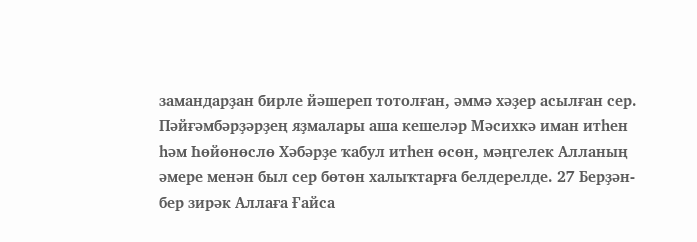замандарҙан бирле йәшереп тотолған, әммә хәҙер асылған сер. Пәйғәмбәрҙәрҙең яҙмалары аша кешеләр Мәсихкә иман итһен һәм Һөйөнөслө Хәбәрҙе ҡабул итһен өсөн, мәңгелек Алланың әмере менән был сер бөтөн халыҡтарға белдерелде. 27 Берҙән-бер зирәк Аллаға Ғайса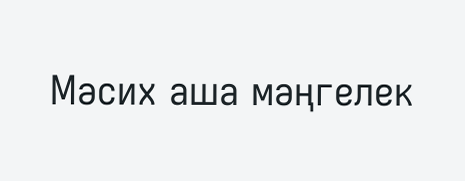Мәсих аша мәңгелек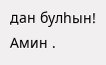дан булһын! Амин .